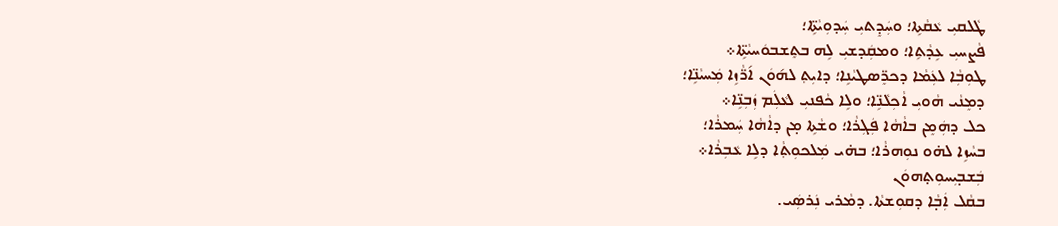ܛܵܠܩܝܼ ܥܵܩܵܬܹܐ؛ ܘܚܲܕܸܬܝܼ ܚܲܕܘܼܝܵܬܹ̈ܐ؛
ܦܵܨܚܝܼ ܥܹܕܵܬܹܐ؛ ܘܡܩܲܕܫܝܼ ܠܹܗ ܒܬܸܫܒܘܿܚܝܵܬܹ̈ܐ܀
ܛܘܼܒܼܵܐ ܠܥܲܡܵܐ ܕܟܪܸ̈ܣܛܝܵܢܹܐ؛ ܕܐܝܼܬ݂ ܠܗ݇ܘܿܢ ܐ݇ܪ̈ܵܙܹܐ ܡܲܚܝܵܢܹ̈ܐ؛
ܕܡܸܢܵܝ ܗܵܘܝܼ ܐܵܟܼܠܵܢܹ̈ܐ؛ ܘܠܹܐ ܟܵܦܢܝܼ ܠܥܵܠܲܡ ܙܲܒܼܢܹ̈ܐ܀
ܟܠ ܕܗܲܡܸܢ ܒܐܵܗܵܐ ܦܲܓܼܪܵܐ؛ ܘܫܵܬܹܐ ܡ̣ܢ ܕܐܵܗܵܐ ܚܲܡܪܵܐ؛
ܒܚܵܙܹܐ ܠܗ̇ܘ ܢܘܼܗܪܵܐ؛ ܒܗ̇ܝ ܡܲܠܟܘܼܬ݂ܵܐ ܕܠܹܐ ܥܵܒܼܪܵܐ܀
ܒܲܫܒ̣ܝܼܚܘܼܬ̣ܗܘܿܢ
ܒܩܵܠ ܐܲܒ̣ܵܐ ܕܩܘܼܫܬܵܐ. ܕܡܵܪܝ ܢܲܪܣܲܝ.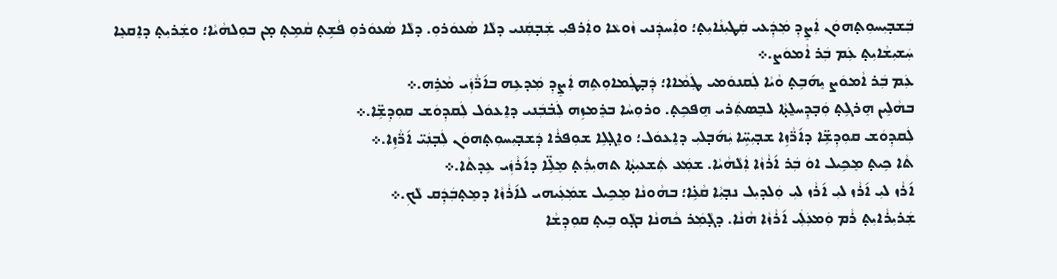ܒܲܫܒ̣ܝܼܚܘܼܬ̣ܗܘܿܢ ܐܲܨܸܕܼ ܡܲܕܲܥܝ ܩܲܛܝܼܢܵܐܝܼܬ̣؛ ܘܐܲܚܕܲܢܝ ܙܵܘܥܵܐ ܘܐܲܪܦܝܼ ܫܲܒ̣ܩܲܢܝ ܕܠܵܐ ܣܵܥܘܿܪܘܼ. ܕܠܵܐ ܣܵܥܘܿܪܘܼ ܦܵܫܹܬ̣ ܩܵܡܹܬ̣ ܡ̣ܢ ܒܘܼܠܗܵܝܵܐ؛ ܘܫܲܪܝܼܬ̣ ܕܐܸܩܥܸܐ ܚܲܫܝܼܫܵܐܝܼܬ̣ ܥܲܡ ܒܲܪ ܐܵܡܘܿܨ.܀
ܥܲܡ ܒܲܪ ܐܵܡܘܿܨ ܝܸܗ݇ܒܹܬ̣ ܘܵܝܵܐ ܠܲܩܢܘܿܡܝ ܛܲܡܵܐܐ؛ ܕܲܒ̣ܛܲܡܐܘܼܬܹܗ ܐܲܨܸܕܼ ܡܲܕܥܹܗ ܒܐ݇ܪ̈ܵܙܲܝ ܡܵܪܹܗ.܀
ܒܗܵܠܹܝܢ ܗܸܪܓܹܬ̣ ܘܲܒ̣ܕܸܚܠ̱ܬ̣ܵܐ ܠܒܸܣܬܲܪܝ ܗܸܦܟܹܬ̣. ܘܪܘܼܚܵܐ ܒܪܸܡܙܹܗ ܠܲܒ̇ܒܲܢܝ ܕܐܸܥܘܿܠ ܠܲܩܕܼܘܿܫ ܩܘܼܕܼܫܹ̈ܐ.܀
ܠܲܩܕܼܘܿܫ ܩܘܼܕܼܫܹ̈ܐ ܕܐ݇ܪ̈ܵܙܹܐ ܫܒ̣ܝܼܚܹ̈ܐ ܝܲܗ݇ܒ̣ܠܝܼ ܕܐܸܥܘܿܠ؛ ܘܐܸܓ̣ܠܹܐ ܫܘܼܦܪܵܐ ܕܲܫܒ̣ܝܼܚܘܼܬ̣ܗܘܿܢ ܠܲܒ̣ܢܲܝ̈ ܐ݇ܪ̈ܵܙܹܐ.܀
ܬܵܐ ܟܹܝܬ̣ ܡܸܟܹܝܠ ܐܘܿ ܒܲܪ ܐ݇ܪܵܙܵܐ ܐܲܠܵܗܵܝܵܐ. ܫܡܲܥ ܬܲܫܥܝܼܬ̣ܵܐ ܬܗܝܼܪܲܬ̣ ܡܸܠܹ̈ܐ ܕܐ݇ܪܵܙܲܝ ܥܹܕܬܵܐ.܀
ܐ݇ܪܵܙ ܠܝܼ ܐ݇ܪܵܙ ܠܝܼ ܐ݇ܪܵܙ ܠܝܼ ܘܲܠܕܝܼܠ ܢܒ̣ܝܼܵܐ ܩܵܥܹ̇ܐ؛ ܒܗܵܘܢܵܐ ܡܸܟܹܝܠ ܫܡܲܥܲܝܗܝ ܠܐ݇ܪܵܙܵܐ ܕܡܸܬ̣ܒܲܕܲܩ ܠܵܟܼ.܀
ܫܲܪܝܼܪܵܐܝܼܬ̣ ܪܵܡ ܘܲܡܥܲܠܲܝ ܐ݇ܪܵܙܵܐ ܗܵܢܵܐ. ܕܓ̣ܵܡܲܪ ܟܵܗܢܵܐ ܒܓ̣ܵܘ ܒܹܝܬ̣ ܩܘܼܕܼܫܵܐ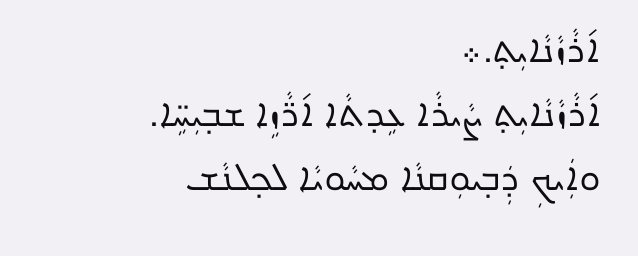ܐ݇ܪܵܙܵܢܵܐܝܼܬ̣.܀
ܐ݇ܪܵܙܵܢܵܐܝܼܬ̣ ܨܵܝܪܵܐ ܥܹܕܬܵܐ ܐ݇ܪ̈ܵܙܹܐ ܫܒ̣ܝܼܚܹ̈ܐ. ܘܐܲܝܟܼ ܕܲܒ̣ܝܘܼܩܢܵܐ ܡܚܵܘܝܵܐ ܠܟ̣ܠܢܵܫ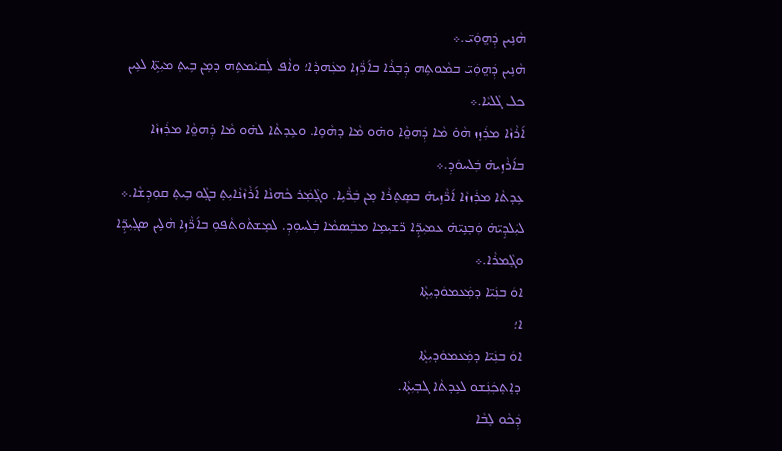ܗܵܢܹܝܢ ܕܲܗ̤ܘܲܝ̈.܀
ܗܵܢܹܝܢ ܕܲܗ̤ܘܲܝ̈ ܒܡܵܘܬܹܗ ܕܲܒ̣ܪܵܐ ܒܐ݇ܪ̈ܲܙܹܐ ܡܥܲܗܕܵܐ؛ ܘܐܵܦ ܠܲܩܝܵܡܬܹܗ ܕܡ̣ܢ ܒܹܝܬ̣ ܡܝܼܬܹ̈ܐ ܠܥܹܝܢ ܟܠ ܓܵܠܝܵܐ.܀
ܐ݇ܪܵܙܵܐ ܡܪܲܙܸܙ ܗܵܘ̇ ܡܵܐ ܕܲܗܘ̤ܵܐ ܘܗ̇ܘ ܡܵܐ ܕܗܵܘܹܐ. ܘܥܹܕܬܵܐ ܠܗ̇ܘ ܡܵܐ ܕܲܗܘ̤ܵܐ ܡܪܲܙܙܵܐ ܒܐ݇ܪܵܙܹܝܗ̇ ܒܲܠܚܘܿܕܼ.܀
ܥܹܕܬܵܐ ܡܪܲܙܙܵܐ ܐ݇ܪ̈ܵܙܹܝܗ̇ ܒܣܸܬ̣ܪܵܐ ܡ̣ܢ ܒܲܪ̈ܵܝܹܐ. ܘܓ̣ܵܡܲܪ ܟܵܗܢܵܐ ܐ݇ܪܵܙܵܢܵܐܝܼܬ̣ ܒܓ̣ܵܘ ܒܹܝܬ̣ ܩܘܼܕܼܫܵܐ.܀
ܠܝܲܠܕܹܝ̈ܗ̇ ܘܲܒ̣ܢܹܝ̈ܗ̇ ܥܡܝܼܕܹ̈ܐ ܪ̈ܫܝܼܡܹܐ ܡܒܲܣܡܵܐ ܒܲܠܚܘܼܕܼ. ܠܡܸܫܬܵܘܬܵܦܘܼ ܒܐ݇ܪ̈ܵܙܹܐ ܗܵܠܹܝܢ ܣܓ̣ܝܼܕܹ̈ܐ ܘܓ̣ܵܡܪܵܐ.܀
ܐܘܿ ܒܢܲܝ̈ܐ ܕܡܲܥܡܘܿܕܝܼܬ̣ܵܐ
ܐ؛
ܐܘܿ ܒܢܲܝ̈ܐ ܕܡܲܥܡܘܿܕܝܼܬ̣ܵܐ
ܕܐܸܬ̣ܟܲܢܲܫܘ ܠܥܹܕܬܵܐ ܓܒ̣ܝܼܬ̣ܵܐ.
ܕܲܟܵܘ ܠܸܒܵܐ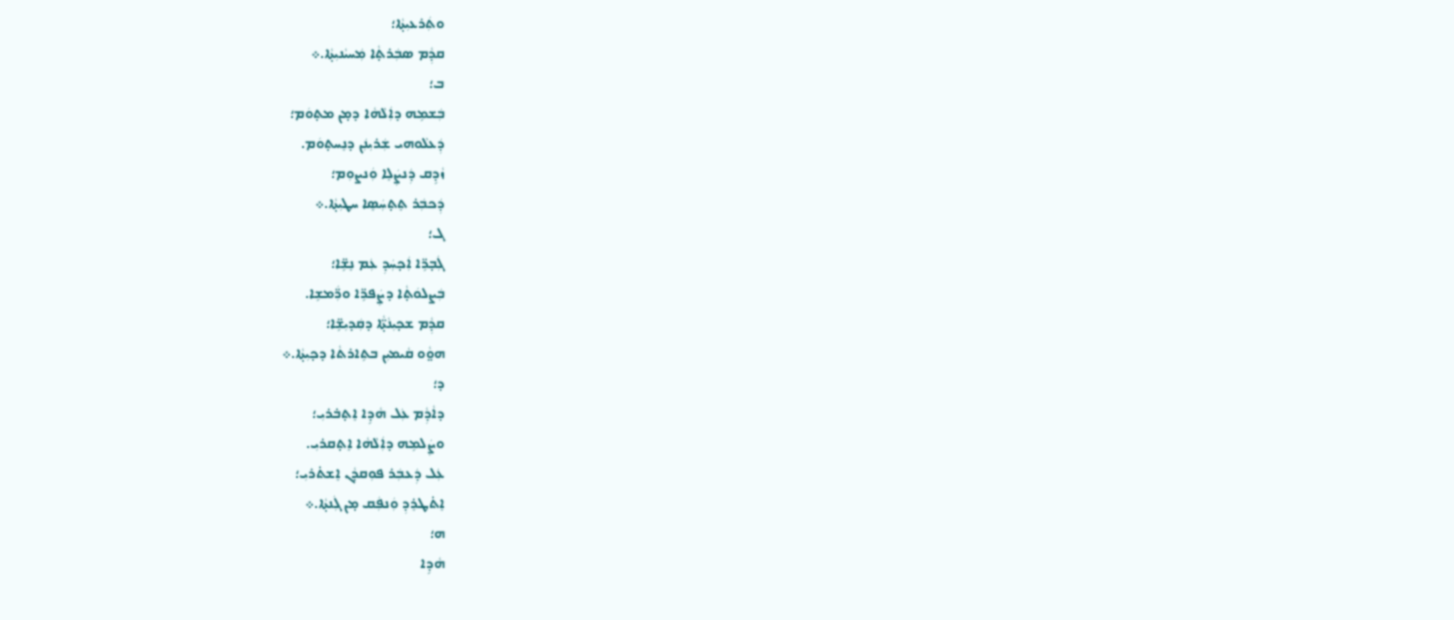ܘܬܲܪܥܝܼܬ̣ܵܐ؛
ܩܕܼܵܡ ܣܒܲܪܬ̣ܵܐ ܡܲܚܝܵܢܝܼܬ̣ܵܐ.܀
ܒ؛
ܒܲܫܡܹܗ ܕܐܲܠܵܗܵܐ ܕܡ̣ܢ ܡܬ̣ܘܿܡ؛
ܕܲܥܠܵܘܗܝ ܫܲܪܝܼܢܲܢ ܕܢܸܚܬ̣ܘܿܡ.
ܙܵܕܹܩ ܕܲܢܨܲܠܸܐ ܘܲܢܨܘܼܡ؛
ܕܲܟܒܲܪ ܬܸܬ̣ܚܲܣܸܐ ܚܛܝܼܬ̣ܵܐ.܀
ܓ؛
ܓܲܒ̣ܪܹ̈ܐ ܐܲܟ̣ܚܲܕܼ ܥܲܡ ܢܸܫܹ̈ܐ؛
ܒܲܨܠܘܿܬ̣ܵܐ ܕܨܲܦܪܹ̈ܐ ܘܪ̈ܲܡܫܹܐ.
ܩܕܼܵܡ ܫܟ̣ܝܼܢܵܬ̣̈ܵܐ ܕܩܲܕܝܼܫܹ̈ܐ؛
ܗܘ̤ܵܘ ܩܵܝܡܝܼܢ ܒܬܹܐܪܬܵܐ ܕܟ̣ܝܼܬ̣ܵܐ.܀
ܕ؛
ܕܐܵܕܼܵܡ ܥܲܠ ܗܵܕܹܐ ܐܸܬ̣ܒ̇ܪܝܼ؛
ܘܨܲܠܡܹܗ ܕܐܲܠܵܗܵܐ ܐܸܬ̣ܩܪܝܼ.
ܥܲܠ ܕܲܥܒܲܪ ܦܘܼܩܕܵܢ ܐܸܫܬ̇ܪܝܼ؛
ܐܸܬ̇ܛܪܸܕܼ ܘܲܢܦܲܩ ܡ̣ܢ ܓܲܢܬ̣ܵܐ.܀
ܗ؛
ܗܵܕܹܐ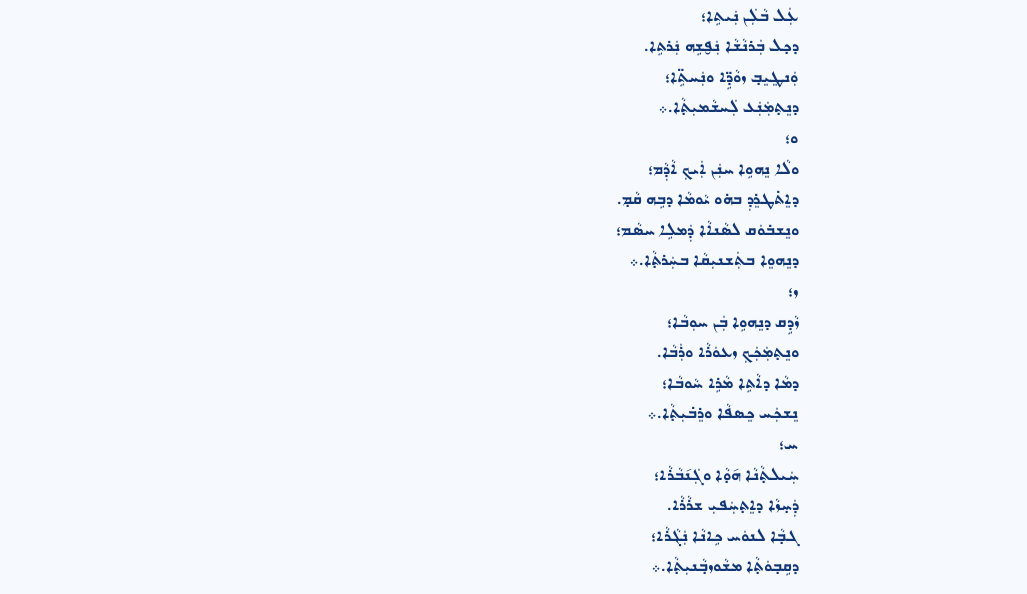ܥܲܠ ܒܵܠܲܢ ܢܲܝܬܹܐ؛
ܕܟ̣ܠ ܒܲܪܢܵܫܵܐ ܢܲܦ̮ܫܹܗ ܢܲܪܬܹܐ.
ܘܲܢܛܸܝܸܒ̣ ܙܘܵܕܹ̈ܐ ܘܢܲܚܬܹ̈ܐ؛
ܕܢܸܬ̣ܡܲܢܲܥ ܠܲܚܫܵܡܝܼܬ̣ܵܐ.܀
ܘ؛
ܘܠܵܐ ܢܸܗܘܹܐ ܚܢܲܢ ܐܲܝܟܼ ܐܵܕܼܵܡ؛
ܕܐܸܬ̇ܛܪܸܕܼ ܒܗ̇ܘ ܝܵܘܡܵܐ ܕܒܹܗ ܩܵܡ̣.
ܘܢܸܫܒ̇ܘܿܩ ܠܣܵܢܐܵܐ ܕܲܡܠܹܐ ܚܣܵܡ؛
ܕܢܸܗܘܸܐ ܒܬܲܫܢܝܼܩܵܐ ܒܚܲܪܬ̣ܵܐ.܀
ܙ؛
ܙܵܕܹܩ ܕܢܸܗܘܹܐ ܒܲܢ ܚܘܼܒܵܐ؛
ܘܢܸܬ̣ܡܲܟܲܟܼ ܙܥܘܿܪܵܐ ܘܪܲܒܵܐ.
ܕܡܵܐ ܕܐܵܬܹܐ ܡܵܪܹܐ ܚܵܘܒܵܐ؛
ܢܸܫܟܲܚ ܟܸܣܦܵܐ ܘܪܸܒ̇ܝܼܬ̣ܵܐ.܀
ܚ؛
ܚܲܝܠܬ̣ܵܢܵܐ ܗ݇ܘ̣ܵܐ ܘܓܲܢ݇ܒܵܪܵܐ؛
ܕܲܚ̣ܙܵܐ ܕܐܸܬ̣ܚܲܦܝܼ ܫܪܵܪܵܐ.
ܓܒ̣ܵܐ ܠܢܘܿܚ ܟܹܐܢܵܐ ܢܲܓܵܪܵܐ؛
ܕܩܹܒ̣ܘܿܬ̣ܵܐ ܡܫܵܘܙܒ̣ܵܢܝܼܬ̣ܵܐ.܀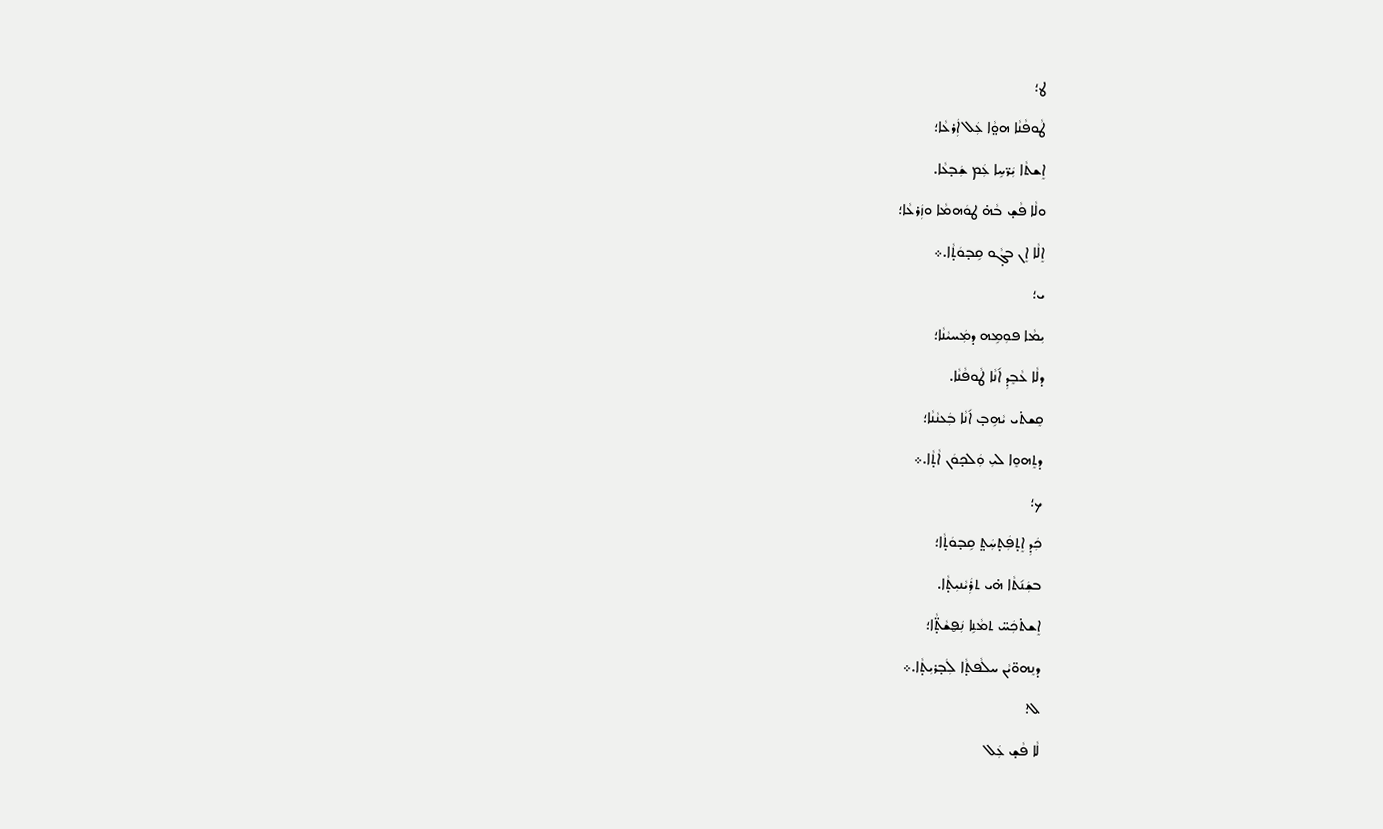ܛ؛
ܛܵܘܦܵܢܵܐ ܗܘ̤ܵܐ ܥܲܠ ܐܲܪܥܵܐ؛
ܐܸܫܬܵܐ ܝܲܪ̈ܚܹܐ ܥܲܡ ܫܲܒ̣ܥܵܐ.
ܘܠܵܐ ܦܵܫ̣ ܒܵܗ̇ ܛܘܿܗܡܵܐ ܘܙܲܪܥܵܐ؛
ܐܸܠܵܐ ܐܸܢ ܒܓ̣ܵܘ ܩܹܒ̣ܘܿܬ̣ܵܐ.܀
ܝ؛
ܝܼܡܵܐ ܦܘܼܡܹܗ ܕܡܲܚܝܵܢܵܐ؛
ܕܠܵܐ ܥܵܒܸܕܼ ܐ݇ܢܵܐ ܛܵܘܦܵܢܵܐ.
ܩܸܫܬ̇ܝ ܝܵܗܹܒ̣ ܐ݇ܢܵܐ ܒܲܥܢܵܢܵܐ؛
ܕܬܸܗܘܸܐ ܠܝܼ ܘܲܠܟ̣ܘܿܢ ܐܵܬ̣ܵܐ.܀
ܟ؛
ܟܲܕܼ ܐܸܬ̣ܦܲܬ̣ܚܲܬ̤ ܩܹܒ̣ܘܿܬ̣ܵܐ؛
ܒܫܲܢ݇ܬܵܐ ܗ̇ܝ ܬܪܲܝܵܢܝܼܬ̣ܵܐ.
ܐܸܫܬ̇ܟܲܚ̈ ܬܡܵܢܹܐ ܢܲܦ̮ܫܵܬ̣̈ܵܐ؛
ܕܢܸܗܘ̈ܝܵܢ ܚܠܵܦܬ̣ܵܐ ܠܲܒ̣ܪܝܼܬ̣ܵܐ.܀
ܠ؛
ܠܵܐ ܦܵܫ̣ ܥܲܠ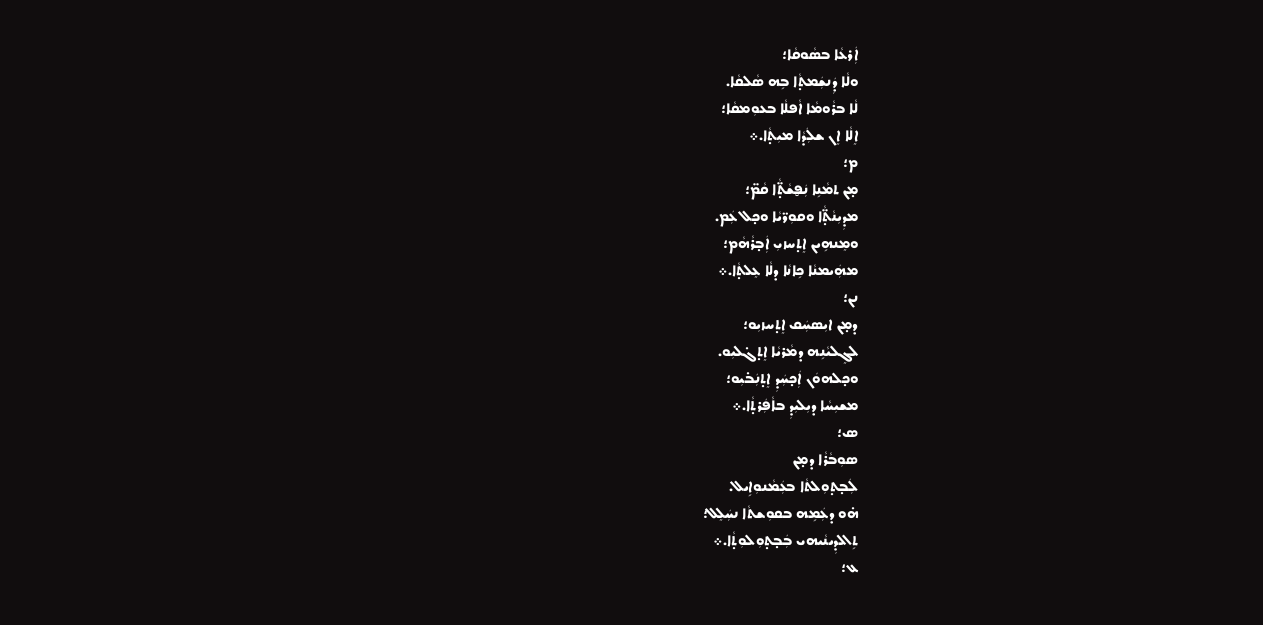ܐܲܪܥܵܐ ܒܣܵܘܩܵܐ؛
ܘܠܵܐ ܕܲܢܫܲܡܬ̣ܵܐ ܒܹܗ ܣܵܠܩܵܐ.
ܠܵܐ ܒܪܵܘܡܵܐ ܐܵܦܠܵܐ ܒܥܘܼܡܩܵܐ؛
ܐܸܠܵܐ ܐܸܢ ܫܠܲܕܵܐ ܡܝܼܬ̣ܵܐ.܀
ܡ؛
ܡ̣ܢ ܬܡܵܢܹܐ ܢܲܦ̮ܫܵܬ̣̈ܵܐ ܩܵܡ̈؛
ܡܕܼܝܼܢܵܬ̣̈ܵܐ ܘܩܘܼܪ̈ܝܵܐ ܘܟ̣ܠ ܥܲܡ.
ܘܡܸܢܗܹܝܢ ܐܸܬ̣ܚܙܝܼ ܐܲܒ̣ܪܵܗܵܡ؛
ܡܗܲܝܡܢܵܐ ܟܹܐܢܵܐ ܕܠܵܐ ܥܸܠܬ̣ܵܐ.܀
ܢܢ؛
ܕܡ̣ܢ ܐܝܼܣܚܲܩ ܐܸܬ̣ܚܙܝܼܘ؛
ܠܓܸܠܝܵܢܹܗ ܕܡܵܪܝܵܐ ܐܸܬ̣ܓ̇ܠܝܼܘ.
ܘܟ̣ܠܗܘܿܢ ܐܲܟ̣ܚܲܕܼ ܐܸܬ̣ܢܲܒ̇ܝܼܘ؛
ܡܫܝܼܚܵܐ ܕܝܼܠܝܼܕܼ ܒܐܵܦܲܪܬ̣ܵܐ.܀
ܣ؛
ܣܘܼܒܵܪܵܐ ܕܡ̣ܢ
ܠܲܒ̣ܬ̣ܘܼܠܬܵܐ ܒܥܲܡܵܢܘܼܐܹܝܠ.
ܗ̇ܘ ܕܥܲܡܹܗ ܒܩܘܼܫܬܵܐ ܢܚܲܠܸܠ؛
ܬܹܐܠܕܼܝܢܵܝܗܝ ܒܲܒ̣ܬ̣ܘܼܠܘܼܬ̣ܵܐ.܀
ܥ؛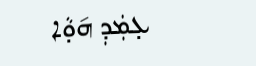ܥ̣ܡܲܕܼ ܗ݇ܘ̣ܵܐ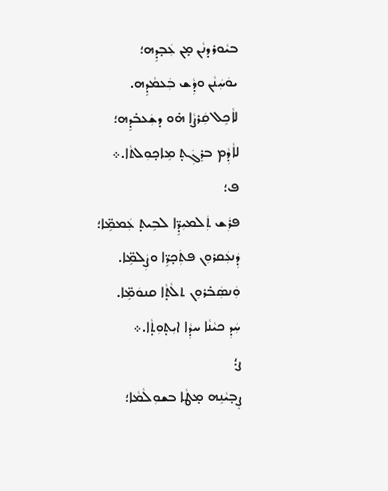ܒܝܵܘܪܕܢܵܢ ܡ̣ܢ ܥܲܒ̣ܕܹܗ؛
ܝܘܿܚܲܢܵܢ ܘܕܼܵܫ ܒܲܥܡܵܕܹܗ.
ܠܐܵܟܹܠ ܩܲܪܨܵܐ ܗ̇ܘ ܕܫܲܥܒ̇ܕܹܗ؛
ܠܐܵܕܼܵܡ ܒܪܸܓܲܬ̣ ܡܹܐܟ̣ܘܼܠܬܵܐ.܀
ܦ؛
ܦܪܲܫ ܬܲܠܡܝܼܕܹ̈ܐ ܠܒܹܝܬ̣ ܥܲܡܡܹ̈ܐ؛
ܕܲܢܥܲܩܪܘܼܢ ܦܬܲܟ̣ܪܹ̈ܐ ܘܨܲܠܡܹ̈ܐ.
ܘܲܢܣܲܒ̇ܪܘܼܢ ܬܠܵܬ̣ܵܐ ܩܢܘܿܡܹ̈ܐ.
ܚܲܕܼ ܟܝܵܢܵܐ ܚܕܼܵܐ ܐܝܼܬ̣ܘܼܬ̣ܵܐ.܀
ܨ؛
ܨܸܒ̣ܝܵܢܹܗ ܡ̣ܛܵܐ ܒܫܘܼܠܵܡܵܐ؛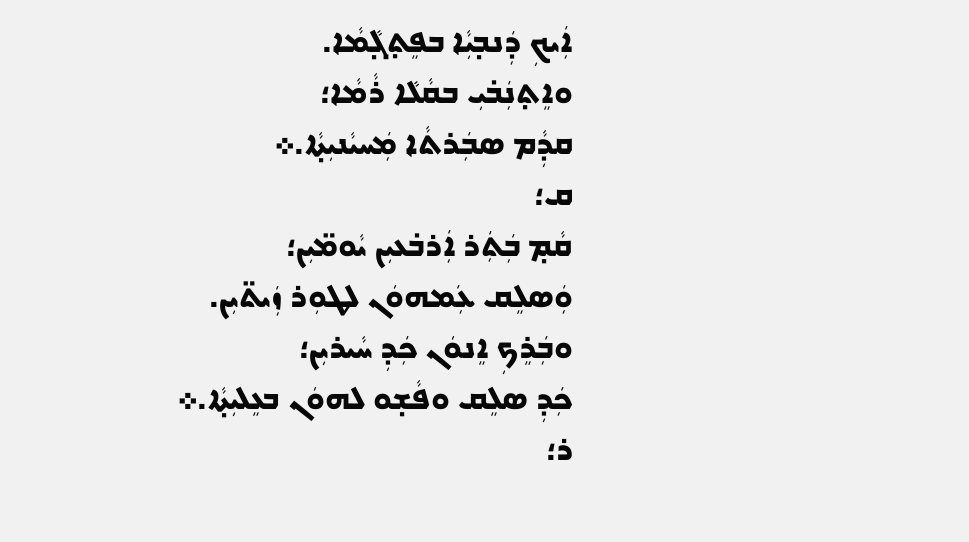ܐܲܝܟܼ ܕܲܢܒ̣ܝܼܵܐ ܒܦܸܬ̣ܓ̣ܵܡܵܐ.
ܘܐܸܬ̣ܢܲܒ̇ܝܼ ܒܩܵܠܵܐ ܪܵܡܵܐ؛
ܩܕܼܵܡ ܣܒܲܪܬܵܐ ܡܲܚܝܵܢܝܼܬ̣ܵܐ.܀
ܩ؛
ܩܵܡ̣ ܒܲܬܲܪ ܐܲܪܒ̇ܥܝܼܢ ܝܵܘܡ̈ܝܼܢ؛
ܘܲܣܠܸܩ ܥܲܡܗܘܿܢ ܠܛܘܼܪ ܙܲܝܬ̈ܝܼܢ.
ܘܒܲܪܸܟܼ ܐܸܢܘܿܢ ܟܲܕܼ ܚܵܝܪܝܼܢ؛
ܟܲܕܼ ܣܠܸܩ ܘܦܵܫ̣ܘ ܠܗܘܿܢ ܒܥܸܠܝܼܬ̣ܵܐ.܀
ܪ؛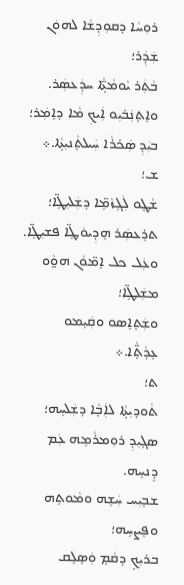ܪܘܼܚܵܐ ܕܩܘܼܕܼܫܵܐ ܠܗܘܿܢ ܫܲܕܲܪ؛
ܒܵܬܲܪ ܝܵܘܡܵܬ̣̈ܵܐ ܚܕܲܥܣܲܪ.
ܘܐܸܬ̣ܢܲܒ̇ܝܼܘ ܐܲܝܟܼ ܡܵܐ ܕܐܸܡܲܪ؛
ܒܝܲܕܼ ܣܲܟ̇ܪܵܐ ܚܲܝܠܬ̣ܵܢܝܼܬ̣ܵܐ.܀
ܫ؛
ܫܵܛ̣ܘ ܠܲܓ̣ܙܵܡܹ̈ܐ ܕܫܲܠܝܼܛܹ̈ܐ؛
ܬܪܸܥܣܲܪ ܗܸܕܼܝܘܿܛܹ̈ܐ ܦܫܝܼܛܹ̈ܐ.
ܘܥܲܠ ܟܠ ܐܸܡ̈ܘܵܢ ܗܘ̤ܵܘ ܡܫܲܠܛܹ̈ܐ؛
ܘܫܲܬ̣ܐܸܣܘ ܘܩܲܝܸܡܘ ܥܹܕܵܬ̣̈ܵܐ.܀
ܬ؛
ܬܵܘܕܝܼܬ̣ܵܐ ܠܐܲܒ̣ܵܐ ܕܫܲܠܚܹܗ؛
ܣܓ̣ܝܼܕܼ ܪܘܼܡܪܵܡܹܗ ܥܲܡ ܕܸܢܚܹܗ.
ܫܒ̣ܝܼܚ ܚܲܫܹܗ ܘܡܵܘܬܹܗ ܘܦܸܨܚܹܗ؛
ܒܪܝܼܟ̣ ܕܩܵܡ̣ ܘܲܣ̣ܠܸܩ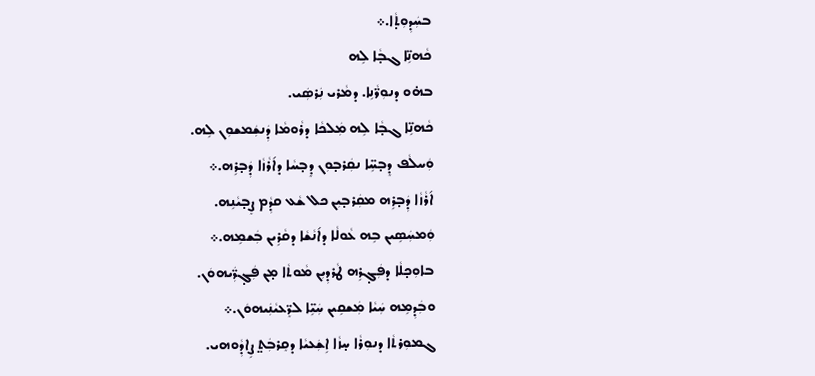ܒܚܲܕܼܘܼܬ̣ܵܐ.܀
ܟܵܗܢܹ̈ܐ ܓܒ̣ܵܐ ܠܹܗ
ܒܗ̇ܘ ܕܢܘܼܪ̈ܵܢܹܐ. ܕܡܵܪܝ ܢܲܪܣܲܝ.
ܟܵܗܢܹ̈ܐ ܓܒ̣ܵܐ ܠܹܗ ܡܲܠܟܵܐ ܕܪܵܘܡܵܐ ܕܲܢܫܲܡܫܘܼܢ ܠܹܗ.
ܘܲܚܠܵܦ ܕܸܒ̣ܚܹ̈ܐ ܢܩܲܪܒ̣ܘܼܢ ܕܸܒ̣ܚܵܐ ܕܐ݇ܪܵܙܵܐ ܕܲܒ̣ܪܹܗ.܀
ܐ݇ܪܵܙܵܐ ܕܲܒ̣ܪܹܗ ܡܩܲܪܒ̣ܝܼܢ ܟܠ ܫܵܥ ܩܕܼܵܡ ܨܸܒ̣ܝܵܢܹܗ.
ܘܲܡܚܲܣܹܝܢ ܒܹܗ ܥܵܘܠܵܐ ܕܐ݇ܢܵܫܵܐ ܕܩܵܪܹܝܢ ܒܲܫܡܹܗ.܀
ܒܐܘܼܟ̣ܠܵܐ ܕܦܲܓ̣ܪܹܗ ܛܵܪܕܼܝܼܢ ܡܵܘܬܵܐ ܡ̣ܢ ܦܲܓ̣ܪ̈ܲܝܗܘܿܢ.
ܘܒܲܕܼܡܹܗ ܚܲܝܵܐ ܡܲܫܩܹܝܢ ܚܲܝܹ̈ܐ ܠܪܸ̈ܥܝܵܢܲܝܗܘܿܢ.܀
ܓܡܘܼܪܬܵܐ ܕܢܘܼܪܵܐ ܚ̣ܙܵܐ ܐܹܫܲܥܝܵܐ ܕܩܸܪܒܲܬ̤ ܨܹܐܕܼܵܘܗܝ.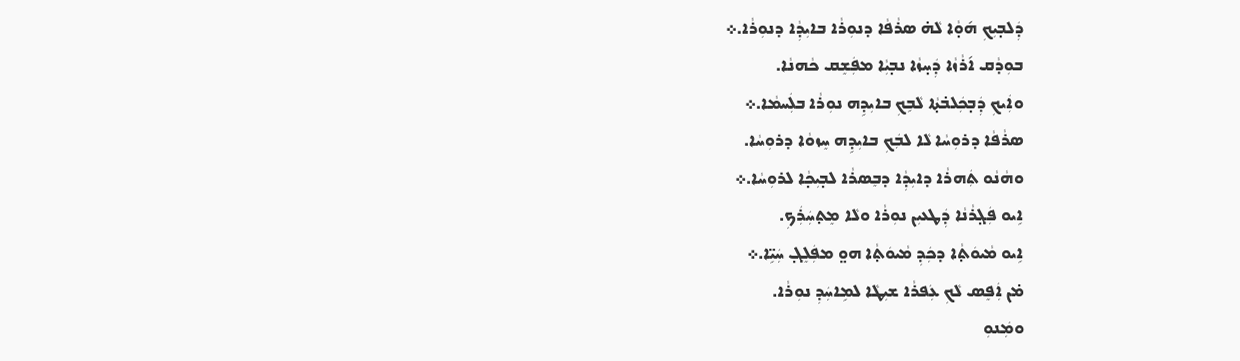ܕܲܠܒ̣ܝܼܟܼ ܗ݇ܘ̣ܵܐ ܠܵܗ̇ ܣܪܵܦܵܐ ܕܢܘܼܪܵܐ ܒܐܝܼܕܼܵܐ ܕܢܘܼܪܵܐ.܀
ܒܘܼܕܵܩ ܐ݇ܪܵܙܵܐ ܕܲܚ̣ܙܵܐ ܢܒ̣ܝܼܵܐ ܡܦܲܫܸܩ ܟܵܗܢܵܐ.
ܘܐܲܝܟܼ ܕܲܒ̣ܟܲܠܒ̇ܬ̣ܵܐ ܠܵܒܹܟܼ ܒܐܝܼܕܹܗ ܢܘܼܪܵܐ ܒܠܲܚܡܵܐ.܀
ܣܪܵܦܵܐ ܕܪܘܼܚܵܐ ܠܵܐ ܠܒܲܟܼ ܒܐܝܼܕܹܗ ܚܸܙܘܵܐ ܕܪܘܼܚܵܐ.
ܘܗܵܢܵܘ ܬܲܗܪܵܐ ܕܐܝܼܕܼܵܐ ܕܒܸܣܪܵܐ ܠܒ̣ܝܼܟ̣ܵܐ ܠܪܘܼܚܵܐ.܀
ܐܹܝܘ ܦܲܓ̣ܪܵܢܵܐ ܕܲܛܥܝܼܢ ܢܘܼܪܵܐ ܘܠܵܐ ܡܸܬ̣ܚܲܪܲܟܼ.
ܐܹܝܘ ܡܵܝܘܿܬ̣ܵܐ ܕܟܲܕܼ ܡܵܝܘܿܬ̣ܵܐ ܗܘ̤ ܡܦܲܠܸܓ̣ ܚܲܝܹ̈ܐ.܀
ܡ̇ܢ ܐܲܦܸܣ ܠܵܟܼ ܥܲܦܪܵܐ ܫܝܼܛܵܐ ܠܡܹܐܚܲܕܼ ܢܘܼܪܵܐ.
ܘܡܲܢܘܼ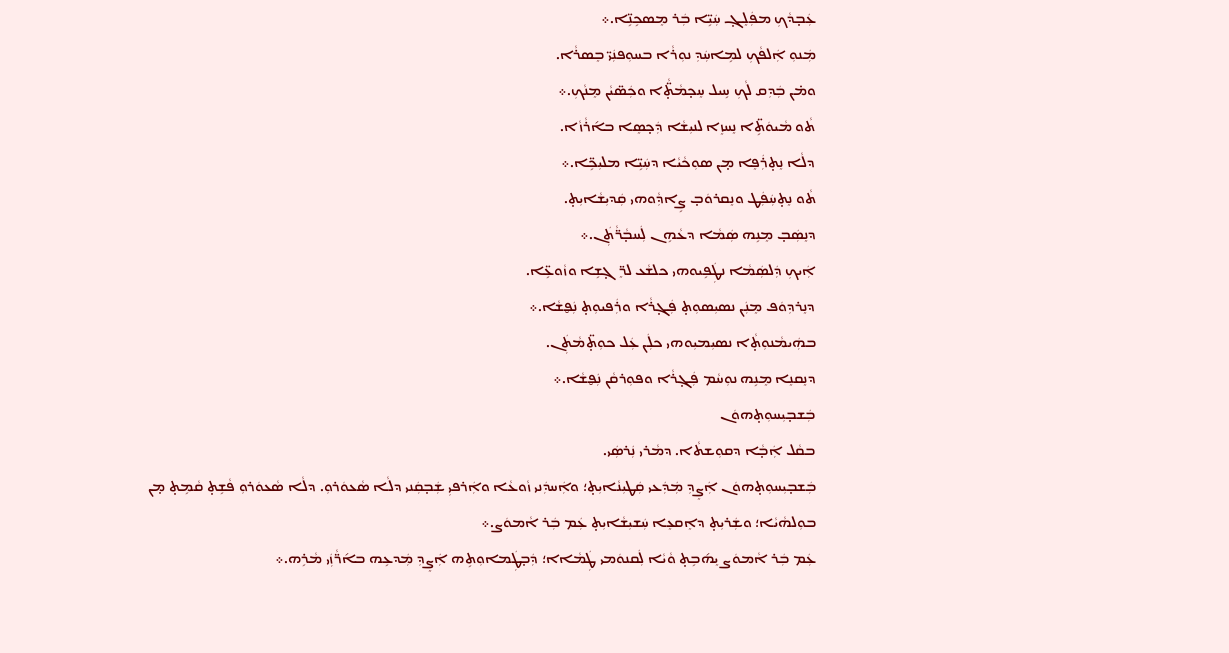ܥܲܒ̣ܕܵܟܼ ܡܦܲܠܸܓ̣ ܚܲܝܹ̈ܐ ܒܲܪ ܡܸܣܟܹܢܹ̈ܐ.܀
ܡܲܢܘܼ ܐܲܠܦܵܟܼ ܠܡܹܐܚܲܕܼ ܢܘܼܪܵܐ ܒܚܘܼܦܢܲܝ̈ ܒܸܣܪܵܐ.
ܘܡ̇ܢ ܒܲܕܼܩ ܠܵܟܼ ܚܹܝܠ ܚܸܟ̣ܡܵܬ̣̈ܵܐ ܘܟܲܣ̈ܝܵܢ ܡܸܢܵܟܼ.܀
ܬܵܘ ܡܵܝܘܿܬܹ̈ܐ ܢܸܚܙܸܐ ܠܢܝܼܫܵܐ ܕܲܟ̣ܣܸܐ ܒܐ݇ܪܵܙܵܐ.
ܕܠܵܐ ܢܸܬ̣ܪܲܦܸܐ ܡ̣ܢ ܣܘܼܟܵܝܵܐ ܕܚܲܝܹ̈ܐ ܡܠܝܼܟܹ̈ܐ.܀
ܬܵܘ ܢܸܬ̣ܚܲܦܲܛ ܘܢܸܩܪܘܿܒ̣ ܨܹܐܕܼܵܘܗܝ ܩܲܕܝܼܫܵܐܝܼܬ̣.
ܕܢܸܣܲܒ̣ ܡܸܢܹܗ ܣܲܡܵܐ ܕܥܵܗܹܢ ܠܲܚܒ̣ܵܪ̈ܵܬܲܢ.܀
ܐܲܝܟܼ ܕܲܠܣܲܡܵܐ ܢܛܲܦܹܝܘܗܝ ܟܠܫܵܥ ܠܪܸ̈ܓ̣ܫܹܐ ܘܙܵܘܥܹ̈ܐ.
ܕܢܸܪܕܼܘܿܦ ܡܸܢܲܢ ܢܣܝܼܣܘܼܬ̣ ܦܲܓ̣ܪܵܐ ܘܪܲܦܝܘܼܬ̣ ܢܲܦ̮ܫܵܐ.܀
ܒܗܲܝܡܵܢܘܼܬ̣ܵܐ ܢܣܝܼܡܝܼܘܗܝ ܟܠܲܢ ܥܲܠ ܟܘܼܬ̣̈ܡܵܬܲܢ.
ܕܢܸܩܢܸܐ ܡܸܢܹܗ ܢܘܼܚܵܡ ܦܲܓ̣ܪܵܐ ܘܦܘܼܪܩܵܢ ܢܲܦ̮ܫܵܐ.܀
ܒܲܫܒ̣ܝܼܚܘܼܬ̣ܗܘܿܢ
ܒܩܵܠ ܐܲܒ̣ܵܐ ܕܩܘܼܫܬܵܐ. ܕܡܵܪܝ ܢܲܪܣܲܝ.
ܒܲܫܒ̣ܝܼܚܘܼܬ̣ܗܘܿܢ ܐܲܨܸܕܼ ܡܲܕܲܥܝ ܩܲܛܝܼܢܵܐܝܼܬ̣؛ ܘܐܲܚܕܲܢܝ ܙܵܘܥܵܐ ܘܐܲܪܦܝܼ ܫܲܒ̣ܩܲܢܝ ܕܠܵܐ ܣܵܥܘܿܪܘܼ. ܕܠܵܐ ܣܵܥܘܿܪܘܼ ܦܵܫܹܬ̣ ܩܵܡܹܬ̣ ܡ̣ܢ ܒܘܼܠܗܵܝܵܐ؛ ܘܫܲܪܝܼܬ̣ ܕܐܸܩܥܸܐ ܚܲܫܝܼܫܵܐܝܼܬ̣ ܥܲܡ ܒܲܪ ܐܵܡܘܿܨ.܀
ܥܲܡ ܒܲܪ ܐܵܡܘܿܨ ܝܸܗ݇ܒܹܬ̣ ܘܵܝܵܐ ܠܲܩܢܘܿܡܝ ܛܲܡܵܐܐ؛ ܕܲܒ̣ܛܲܡܐܘܼܬܹܗ ܐܲܨܸܕܼ ܡܲܕܥܹܗ ܒܐ݇ܪ̈ܵܙܲܝ ܡܵܪܹܗ.܀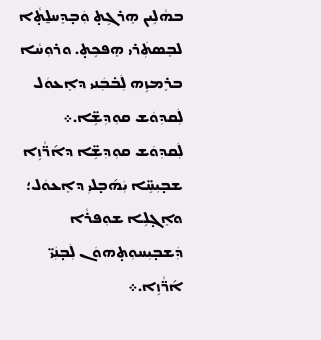ܒܗܵܠܹܝܢ ܗܸܪܓܹܬ̣ ܘܲܒ̣ܕܸܚܠ̱ܬ̣ܵܐ ܠܒܸܣܬܲܪܝ ܗܸܦܟܹܬ̣. ܘܪܘܼܚܵܐ ܒܪܸܡܙܹܗ ܠܲܒ̇ܒܲܢܝ ܕܐܸܥܘܿܠ ܠܲܩܕܼܘܿܫ ܩܘܼܕܼܫܹ̈ܐ.܀
ܠܲܩܕܼܘܿܫ ܩܘܼܕܼܫܹ̈ܐ ܕܐ݇ܪ̈ܵܙܹܐ ܫܒ̣ܝܼܚܹ̈ܐ ܝܲܗ݇ܒ̣ܠܝܼ ܕܐܸܥܘܿܠ؛ ܘܐܸܓ̣ܠܹܐ ܫܘܼܦܪܵܐ ܕܲܫܒ̣ܝܼܚܘܼܬ̣ܗܘܿܢ ܠܲܒ̣ܢܲܝ̈ ܐ݇ܪ̈ܵܙܹܐ.܀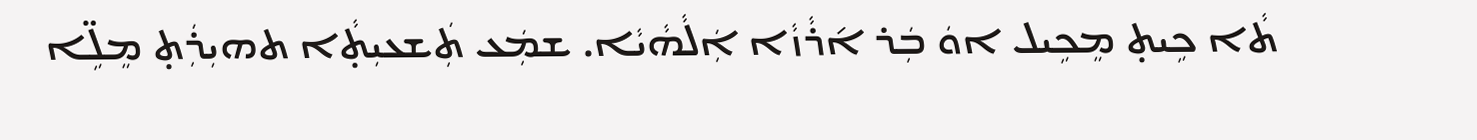ܬܵܐ ܟܹܝܬ̣ ܡܸܟܹܝܠ ܐܘܿ ܒܲܪ ܐ݇ܪܵܙܵܐ ܐܲܠܵܗܵܝܵܐ. ܫܡܲܥ ܬܲܫܥܝܼܬ̣ܵܐ ܬܗܝܼܪܲܬ̣ ܡܸܠܹ̈ܐ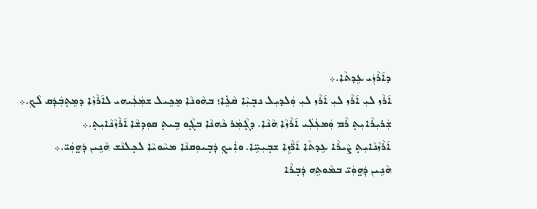ܕܐ݇ܪܵܙܲܝ ܥܹܕܬܵܐ.܀
ܐ݇ܪܵܙ ܠܝܼ ܐ݇ܪܵܙ ܠܝܼ ܐ݇ܪܵܙ ܠܝܼ ܘܲܠܕܝܼܠ ܢܒ̣ܝܼܵܐ ܩܵܥܹ̇ܐ؛ ܒܗܵܘܢܵܐ ܡܸܟܹܝܠ ܫܡܲܥܲܝܗܝ ܠܐ݇ܪܵܙܵܐ ܕܡܸܬ̣ܒܲܕܲܩ ܠܵܟܼ.܀
ܫܲܪܝܼܪܵܐܝܼܬ̣ ܪܵܡ ܘܲܡܥܲܠܲܝ ܐ݇ܪܵܙܵܐ ܗܵܢܵܐ. ܕܓ̣ܵܡܲܪ ܟܵܗܢܵܐ ܒܓ̣ܵܘ ܒܹܝܬ̣ ܩܘܼܕܼܫܵܐ ܐ݇ܪܵܙܵܢܵܐܝܼܬ̣.܀
ܐ݇ܪܵܙܵܢܵܐܝܼܬ̣ ܨܵܝܪܵܐ ܥܹܕܬܵܐ ܐ݇ܪ̈ܵܙܹܐ ܫܒ̣ܝܼܚܹ̈ܐ. ܘܐܲܝܟܼ ܕܲܒ̣ܝܘܼܩܢܵܐ ܡܚܵܘܝܵܐ ܠܟ̣ܠܢܵܫ ܗܵܢܹܝܢ ܕܲܗ̤ܘܲܝ̈.܀
ܗܵܢܹܝܢ ܕܲܗ̤ܘܲܝ̈ ܒܡܵܘܬܹܗ ܕܲܒ̣ܪܵܐ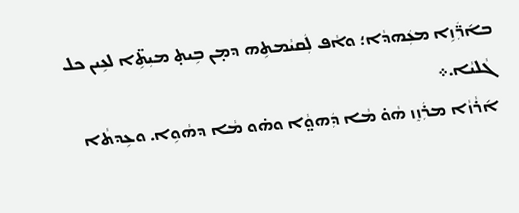ܒܐ݇ܪ̈ܲܙܹܐ ܡܥܲܗܕܵܐ؛ ܘܐܵܦ ܠܲܩܝܵܡܬܹܗ ܕܡ̣ܢ ܒܹܝܬ̣ ܡܝܼܬܹ̈ܐ ܠܥܹܝܢ ܟܠ ܓܵܠܝܵܐ.܀
ܐ݇ܪܵܙܵܐ ܡܪܲܙܸܙ ܗܵܘ̇ ܡܵܐ ܕܲܗܘ̤ܵܐ ܘܗ̇ܘ ܡܵܐ ܕܗܵܘܹܐ. ܘܥܹܕܬܵܐ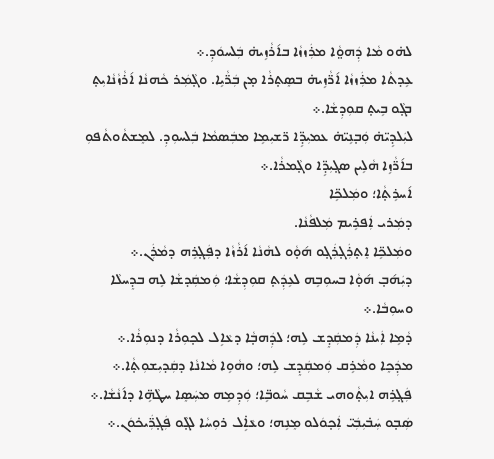ܠܗ̇ܘ ܡܵܐ ܕܲܗܘ̤ܵܐ ܡܪܲܙܙܵܐ ܒܐ݇ܪܵܙܹܝܗ̇ ܒܲܠܚܘܿܕܼ.܀
ܥܹܕܬܵܐ ܡܪܲܙܙܵܐ ܐ݇ܪ̈ܵܙܹܝܗ̇ ܒܣܸܬ̣ܪܵܐ ܡ̣ܢ ܒܲܪ̈ܵܝܹܐ. ܘܓ̣ܵܡܲܪ ܟܵܗܢܵܐ ܐ݇ܪܵܙܵܢܵܐܝܼܬ̣ ܒܓ̣ܵܘ ܒܹܝܬ̣ ܩܘܼܕܼܫܵܐ.܀
ܠܝܲܠܕܹܝ̈ܗ̇ ܘܲܒ̣ܢܹܝ̈ܗ̇ ܥܡܝܼܕܹ̈ܐ ܪ̈ܫܝܼܡܹܐ ܡܒܲܣܡܵܐ ܒܲܠܚܘܼܕܼ. ܠܡܸܫܬܵܘܬܵܦܘܼ ܒܐ݇ܪ̈ܵܙܹܐ ܗܵܠܹܝܢ ܣܓ̣ܝܼܕܹ̈ܐ ܘܓ̣ܵܡܪܵܐ.܀
ܐ݇ܚܪܹܬ̣ܵܐ؛ ܘܡܲܠܟܹ̈ܐ
ܕܡܲܪܝ ܐܲܦܪܹܝܡ ܡܲܠܦܵܢܵܐ.
ܘܡܲܠܟܹ̈ܐ ܐܸܬ̣ܪܲܓ̣ܪܲܓ̣ܘ ܗ݇ܘ̣ܵܘ ܠܗܵܢܵܐ ܐ݇ܪܵܙܵܐ ܕܦܲܓ̣ܪܹܗ ܕܡܵܪܲܢ.܀
ܕܝܲܗ݇ܒ̣ ܗ݇ܘ̣ܵܐ ܒܚܘܼܒܹܗ ܠܥܹܕܲܬ̣ ܩܘܼܕܼܫܵܐ؛ ܘܲܡܩܲܕܫܵܐ ܠܹܗ ܒܕܸܚܠܵܐ ܘܚܘܼܒܵܐ.܀
ܕܵܡܹܐ ܐܲܝܢܵܐ ܕܲܡܩܲܕܸܫ ܠܹܗ؛ ܠܕܲܗܒ̣ܵܐ ܕܥܵܐܹܠ ܠܟ̣ܘܼܪܵܐ ܕܢܘܼܪܵܐ.܀
ܡܕܲܟܸܐ ܘܡܵܪܹܩ ܘܲܡܩܲܕܸܫ ܠܹܗ؛ ܘܗܵܘܹܐ ܡܵܐܢܵܐ ܕܩܲܕܝܼܫܘܼܬ̣ܵܐ.܀
ܦܲܓ̣ܪܹܗ ܐܝܼܬ̣ܵܘܗܝ ܫܵܒܹܩ ܚܵܘܒܹ̈ܐ؛ ܘܲܕܼܡܹܗ ܡܚܲܣܸܐ ܚܛܵܗܹ̈ܐ ܕܐ݇ܢܵܫܵܐ.܀
ܣܲܒ̣ܘ ܚܲܒ̇ܝܼܒܲܝ̈ ܐܲܟ̣ܘܿܠܘ ܡܸܢܹܗ؛ ܘܥܵܐܹ̇ܠ ܪܘܼܚܵܐ ܠܓ̣ܵܘ ܦܲܓ̣ܪ̈ܲܝܟ̇ܘܿܢ.܀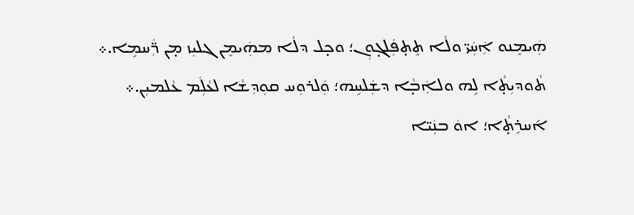ܗܲܝܡܸܢܘ ܐܲܚܲܝ̈ ܘܠܵܐ ܬܸܬ̣ܦܲܠܓ̣ܘܼܢ؛ ܘܟ̣ܠ ܕܠܵܐ ܡܗܲܝܡܸܢ ܓܠܝܼܙ ܡ̣ܢ ܪ̈ܲܚܡܹܐ.܀
ܬܵܘܕܝܼܬ̣ܵܐ ܠܹܗ ܘܠܐܲܒ̣ܵܐ ܕܫܲܠܚܹܗ؛ ܘܲܠܪܘܼܚ ܩܘܼܕܼܫܵܐ ܠܥܵܠܲܡ ܥܵܠܡܝܼܢ.܀
ܐ݇ܚܪܹܬ̣ܵܐ؛ ܐܘܿ ܒܢܲܝ̈ܐ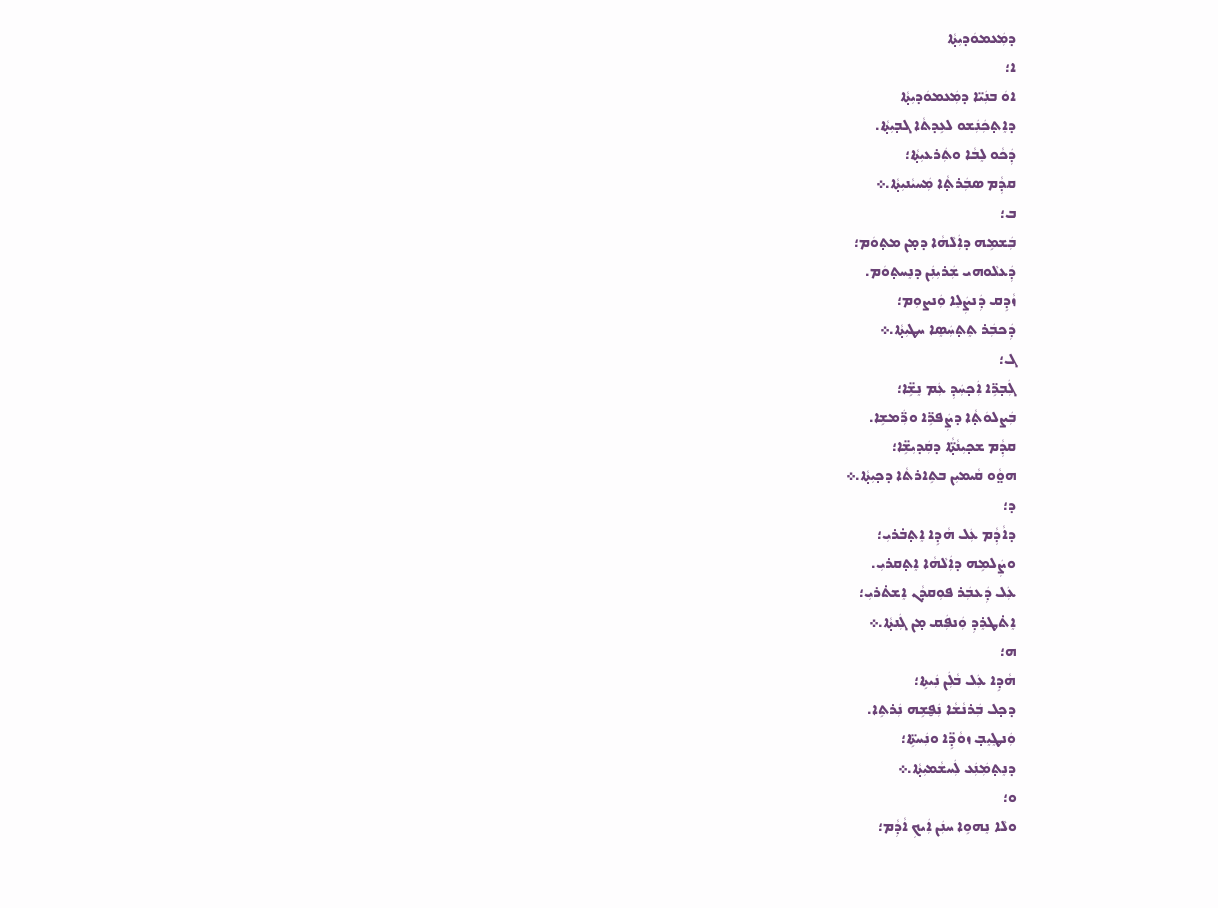ܕܡܲܥܡܘܿܕܝܼܬ̣ܵܐ
ܐ؛
ܐܘܿ ܒܢܲܝ̈ܐ ܕܡܲܥܡܘܿܕܝܼܬ̣ܵܐ
ܕܐܸܬ̣ܟܲܢܲܫܘ ܠܥܹܕܬܵܐ ܓܒ̣ܝܼܬ̣ܵܐ.
ܕܲܟܵܘ ܠܸܒܵܐ ܘܬܲܪܥܝܼܬ̣ܵܐ؛
ܩܕܼܵܡ ܣܒܲܪܬ̣ܵܐ ܡܲܚܝܵܢܝܼܬ̣ܵܐ.܀
ܒ؛
ܒܲܫܡܹܗ ܕܐܲܠܵܗܵܐ ܕܡ̣ܢ ܡܬ̣ܘܿܡ؛
ܕܲܥܠܵܘܗܝ ܫܲܪܝܼܢܲܢ ܕܢܸܚܬ̣ܘܿܡ.
ܙܵܕܹܩ ܕܲܢܨܲܠܸܐ ܘܲܢܨܘܼܡ؛
ܕܲܟܒܲܪ ܬܸܬ̣ܚܲܣܸܐ ܚܛܝܼܬ̣ܵܐ.܀
ܓ؛
ܓܲܒ̣ܪܹ̈ܐ ܐܲܟ̣ܚܲܕܼ ܥܲܡ ܢܸܫܹ̈ܐ؛
ܒܲܨܠܘܿܬ̣ܵܐ ܕܨܲܦܪܹ̈ܐ ܘܪ̈ܲܡܫܹܐ.
ܩܕܼܵܡ ܫܟ̣ܝܼܢܵܬ̣̈ܵܐ ܕܩܲܕܝܼܫܹ̈ܐ؛
ܗܘ̤ܵܘ ܩܵܝܡܝܼܢ ܒܬܹܐܪܬܵܐ ܕܟ̣ܝܼܬ̣ܵܐ.܀
ܕ؛
ܕܐܵܕܼܵܡ ܥܲܠ ܗܵܕܹܐ ܐܸܬ̣ܒ̇ܪܝܼ؛
ܘܨܲܠܡܹܗ ܕܐܲܠܵܗܵܐ ܐܸܬ̣ܩܪܝܼ.
ܥܲܠ ܕܲܥܒܲܪ ܦܘܼܩܕܵܢ ܐܸܫܬ̇ܪܝܼ؛
ܐܸܬ̇ܛܪܸܕܼ ܘܲܢܦܲܩ ܡ̣ܢ ܓܲܢܬ̣ܵܐ.܀
ܗ؛
ܗܵܕܹܐ ܥܲܠ ܒܵܠܲܢ ܢܲܝܬܹܐ؛
ܕܟ̣ܠ ܒܲܪܢܵܫܵܐ ܢܲܦ̮ܫܹܗ ܢܲܪܬܹܐ.
ܘܲܢܛܸܝܸܒ̣ ܙܘܵܕܹ̈ܐ ܘܢܲܚܬܹ̈ܐ؛
ܕܢܸܬ̣ܡܲܢܲܥ ܠܲܚܫܵܡܝܼܬ̣ܵܐ.܀
ܘ؛
ܘܠܵܐ ܢܸܗܘܹܐ ܚܢܲܢ ܐܲܝܟܼ ܐܵܕܼܵܡ؛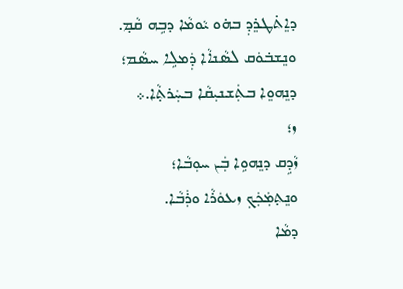ܕܐܸܬ̇ܛܪܸܕܼ ܒܗ̇ܘ ܝܵܘܡܵܐ ܕܒܹܗ ܩܵܡ̣.
ܘܢܸܫܒ̇ܘܿܩ ܠܣܵܢܐܵܐ ܕܲܡܠܹܐ ܚܣܵܡ؛
ܕܢܸܗܘܸܐ ܒܬܲܫܢܝܼܩܵܐ ܒܚܲܪܬ̣ܵܐ.܀
ܙ؛
ܙܵܕܹܩ ܕܢܸܗܘܹܐ ܒܲܢ ܚܘܼܒܵܐ؛
ܘܢܸܬ̣ܡܲܟܲܟܼ ܙܥܘܿܪܵܐ ܘܪܲܒܵܐ.
ܕܡܵܐ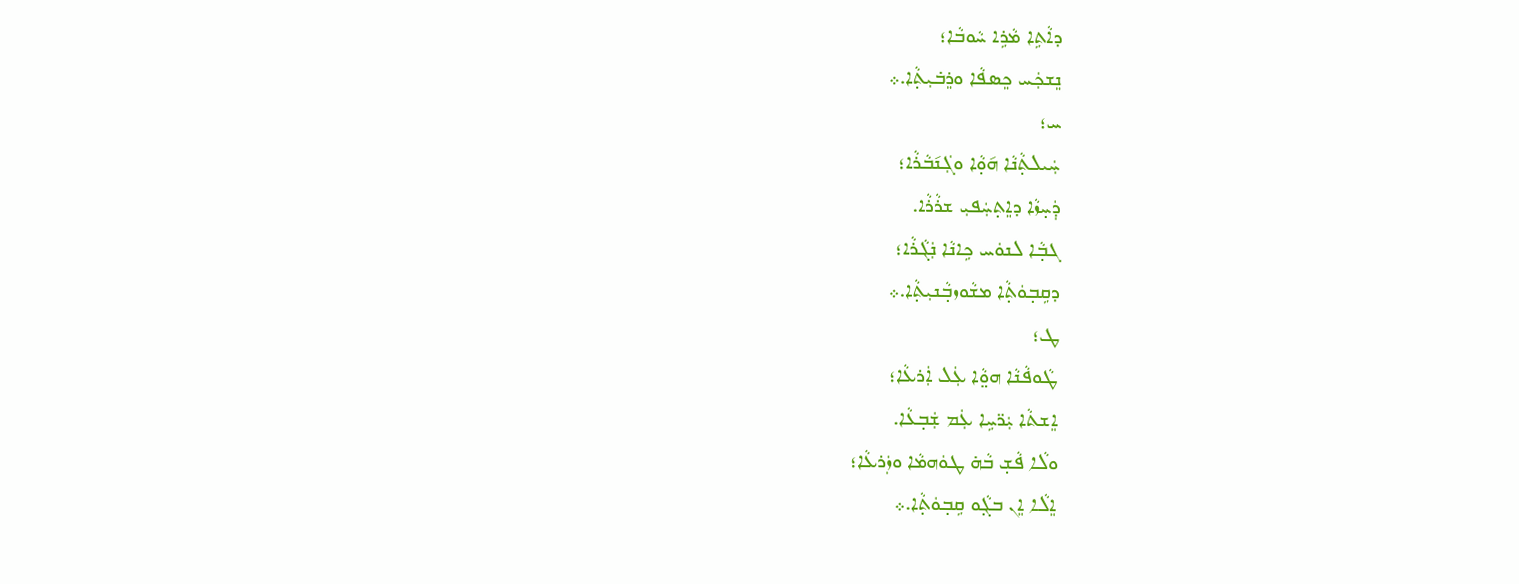ܕܐܵܬܹܐ ܡܵܪܹܐ ܚܵܘܒܵܐ؛
ܢܸܫܟܲܚ ܟܸܣܦܵܐ ܘܪܸܒ̇ܝܼܬ̣ܵܐ.܀
ܚ؛
ܚܲܝܠܬ̣ܵܢܵܐ ܗ݇ܘ̣ܵܐ ܘܓܲܢ݇ܒܵܪܵܐ؛
ܕܲܚ̣ܙܵܐ ܕܐܸܬ̣ܚܲܦܝܼ ܫܪܵܪܵܐ.
ܓܒ̣ܵܐ ܠܢܘܿܚ ܟܹܐܢܵܐ ܢܲܓܵܪܵܐ؛
ܕܩܹܒ̣ܘܿܬ̣ܵܐ ܡܫܵܘܙܒ̣ܵܢܝܼܬ̣ܵܐ.܀
ܛ؛
ܛܵܘܦܵܢܵܐ ܗܘ̤ܵܐ ܥܲܠ ܐܲܪܥܵܐ؛
ܐܸܫܬܵܐ ܝܲܪ̈ܚܹܐ ܥܲܡ ܫܲܒ̣ܥܵܐ.
ܘܠܵܐ ܦܵܫ̣ ܒܵܗ̇ ܛܘܿܗܡܵܐ ܘܙܲܪܥܵܐ؛
ܐܸܠܵܐ ܐܸܢ ܒܓ̣ܵܘ ܩܹܒ̣ܘܿܬ̣ܵܐ.܀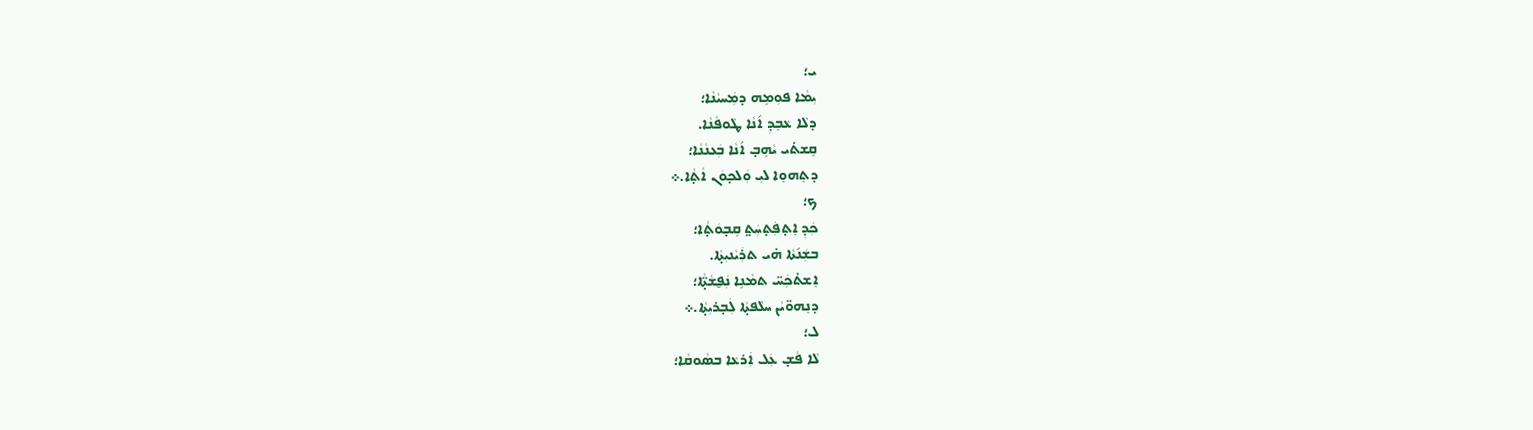ܝ؛
ܝܼܡܵܐ ܦܘܼܡܹܗ ܕܡܲܚܝܵܢܵܐ؛
ܕܠܵܐ ܥܵܒܸܕܼ ܐ݇ܢܵܐ ܛܵܘܦܵܢܵܐ.
ܩܸܫܬ̇ܝ ܝܵܗܹܒ̣ ܐ݇ܢܵܐ ܒܲܥܢܵܢܵܐ؛
ܕܬܸܗܘܸܐ ܠܝܼ ܘܲܠܟ̣ܘܿܢ ܐܵܬ̣ܵܐ.܀
ܟ؛
ܟܲܕܼ ܐܸܬ̣ܦܲܬ̣ܚܲܬ̤ ܩܹܒ̣ܘܿܬ̣ܵܐ؛
ܒܫܲܢ݇ܬܵܐ ܗ̇ܝ ܬܪܲܝܵܢܝܼܬ̣ܵܐ.
ܐܸܫܬ̇ܟܲܚ̈ ܬܡܵܢܹܐ ܢܲܦ̮ܫܵܬ̣̈ܵܐ؛
ܕܢܸܗܘ̈ܝܵܢ ܚܠܵܦܬ̣ܵܐ ܠܲܒ̣ܪܝܼܬ̣ܵܐ.܀
ܠ؛
ܠܵܐ ܦܵܫ̣ ܥܲܠ ܐܲܪܥܵܐ ܒܣܵܘܩܵܐ؛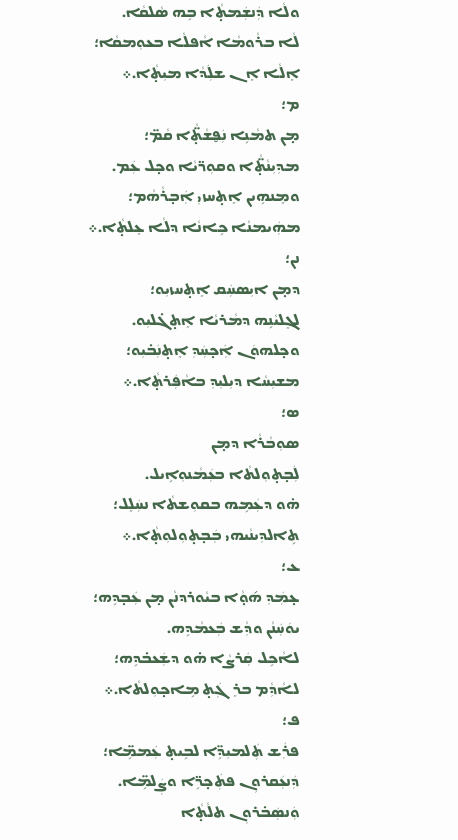ܘܠܵܐ ܕܲܢܫܲܡܬ̣ܵܐ ܒܹܗ ܣܵܠܩܵܐ.
ܠܵܐ ܒܪܵܘܡܵܐ ܐܵܦܠܵܐ ܒܥܘܼܡܩܵܐ؛
ܐܸܠܵܐ ܐܸܢ ܫܠܲܕܵܐ ܡܝܼܬ̣ܵܐ.܀
ܡ؛
ܡ̣ܢ ܬܡܵܢܹܐ ܢܲܦ̮ܫܵܬ̣̈ܵܐ ܩܵܡ̈؛
ܡܕܼܝܼܢܵܬ̣̈ܵܐ ܘܩܘܼܪ̈ܝܵܐ ܘܟ̣ܠ ܥܲܡ.
ܘܡܸܢܗܹܝܢ ܐܸܬ̣ܚܙܝܼ ܐܲܒ̣ܪܵܗܵܡ؛
ܡܗܲܝܡܢܵܐ ܟܹܐܢܵܐ ܕܠܵܐ ܥܸܠܬ̣ܵܐ.܀
ܢܢ؛
ܕܡ̣ܢ ܐܝܼܣܚܲܩ ܐܸܬ̣ܚܙܝܼܘ؛
ܠܓܸܠܝܵܢܹܗ ܕܡܵܪܝܵܐ ܐܸܬ̣ܓ̇ܠܝܼܘ.
ܘܟ̣ܠܗܘܿܢ ܐܲܟ̣ܚܲܕܼ ܐܸܬ̣ܢܲܒ̇ܝܼܘ؛
ܡܫܝܼܚܵܐ ܕܝܼܠܝܼܕܼ ܒܐܵܦܲܪܬ̣ܵܐ.܀
ܣ؛
ܣܘܼܒܵܪܵܐ ܕܡ̣ܢ
ܠܲܒ̣ܬ̣ܘܼܠܬܵܐ ܒܥܲܡܵܢܘܼܐܹܝܠ.
ܗ̇ܘ ܕܥܲܡܹܗ ܒܩܘܼܫܬܵܐ ܢܚܲܠܸܠ؛
ܬܹܐܠܕܼܝܢܵܝܗܝ ܒܲܒ̣ܬ̣ܘܼܠܘܼܬ̣ܵܐ.܀
ܥ؛
ܥ̣ܡܲܕܼ ܗ݇ܘ̣ܵܐ ܒܝܵܘܪܕܢܵܢ ܡ̣ܢ ܥܲܒ̣ܕܹܗ؛
ܝܘܿܚܲܢܵܢ ܘܕܼܵܫ ܒܲܥܡܵܕܹܗ.
ܠܐܵܟܹܠ ܩܲܪܨܵܐ ܗ̇ܘ ܕܫܲܥܒ̇ܕܹܗ؛
ܠܐܵܕܼܵܡ ܒܪܸܓܲܬ̣ ܡܹܐܟ̣ܘܼܠܬܵܐ.܀
ܦ؛
ܦܪܲܫ ܬܲܠܡܝܼܕܹ̈ܐ ܠܒܹܝܬ̣ ܥܲܡܡܹ̈ܐ؛
ܕܲܢܥܲܩܪܘܼܢ ܦܬܲܟ̣ܪܹ̈ܐ ܘܨܲܠܡܹ̈ܐ.
ܘܲܢܣܲܒ̇ܪܘܼܢ ܬܠܵܬ̣ܵܐ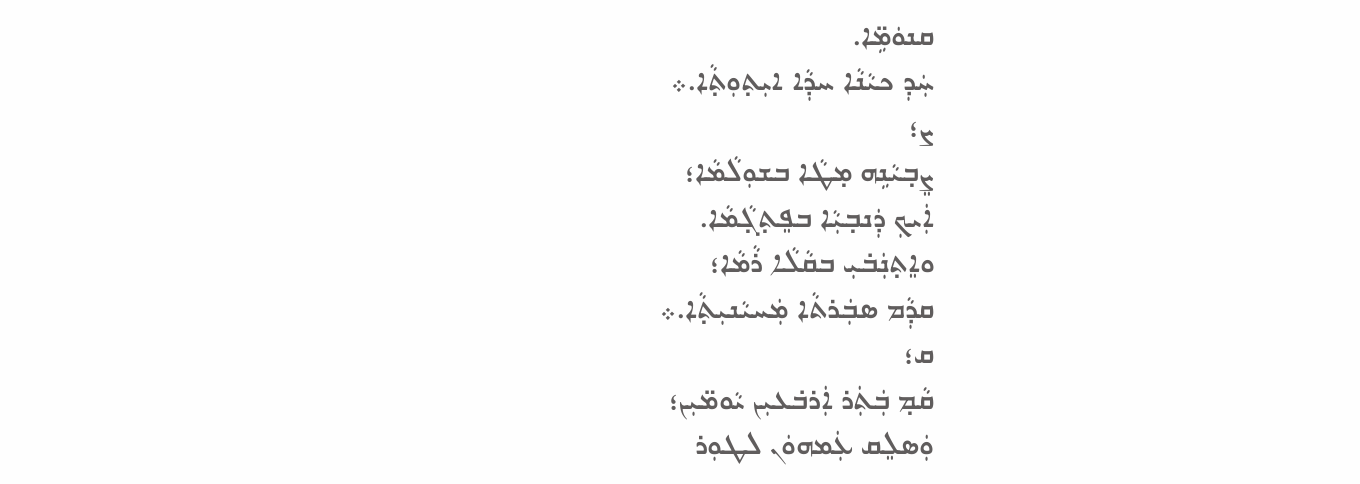ܩܢܘܿܡܹ̈ܐ.
ܚܲܕܼ ܟܝܵܢܵܐ ܚܕܼܵܐ ܐܝܼܬ̣ܘܼܬ̣ܵܐ.܀
ܨ؛
ܨܸܒ̣ܝܵܢܹܗ ܡ̣ܛܵܐ ܒܫܘܼܠܵܡܵܐ؛
ܐܲܝܟܼ ܕܲܢܒ̣ܝܼܵܐ ܒܦܸܬ̣ܓ̣ܵܡܵܐ.
ܘܐܸܬ̣ܢܲܒ̇ܝܼ ܒܩܵܠܵܐ ܪܵܡܵܐ؛
ܩܕܼܵܡ ܣܒܲܪܬܵܐ ܡܲܚܝܵܢܝܼܬ̣ܵܐ.܀
ܩ؛
ܩܵܡ̣ ܒܲܬܲܪ ܐܲܪܒ̇ܥܝܼܢ ܝܵܘܡ̈ܝܼܢ؛
ܘܲܣܠܸܩ ܥܲܡܗܘܿܢ ܠܛܘܼܪ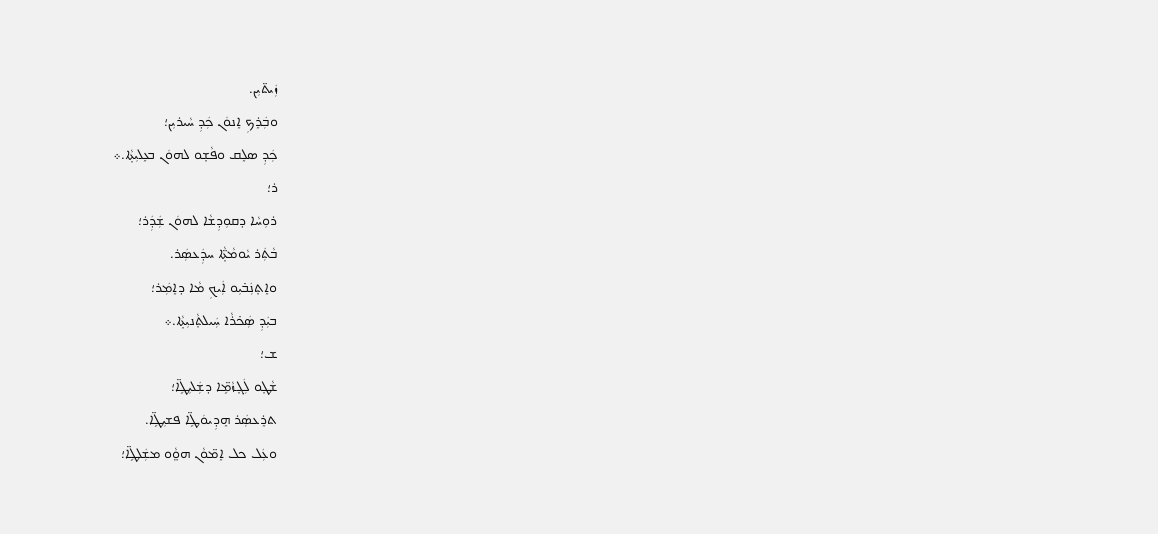ܙܲܝܬ̈ܝܼܢ.
ܘܒܲܪܸܟܼ ܐܸܢܘܿܢ ܟܲܕܼ ܚܵܝܪܝܼܢ؛
ܟܲܕܼ ܣܠܸܩ ܘܦܵܫ̣ܘ ܠܗܘܿܢ ܒܥܸܠܝܼܬ̣ܵܐ.܀
ܪ؛
ܪܘܼܚܵܐ ܕܩܘܼܕܼܫܵܐ ܠܗܘܿܢ ܫܲܕܲܪ؛
ܒܵܬܲܪ ܝܵܘܡܵܬ̣̈ܵܐ ܚܕܲܥܣܲܪ.
ܘܐܸܬ̣ܢܲܒ̇ܝܼܘ ܐܲܝܟܼ ܡܵܐ ܕܐܸܡܲܪ؛
ܒܝܲܕܼ ܣܲܟ̇ܪܵܐ ܚܲܝܠܬ̣ܵܢܝܼܬ̣ܵܐ.܀
ܫ؛
ܫܵܛ̣ܘ ܠܲܓ̣ܙܵܡܹ̈ܐ ܕܫܲܠܝܼܛܹ̈ܐ؛
ܬܪܸܥܣܲܪ ܗܸܕܼܝܘܿܛܹ̈ܐ ܦܫܝܼܛܹ̈ܐ.
ܘܥܲܠ ܟܠ ܐܸܡ̈ܘܵܢ ܗܘ̤ܵܘ ܡܫܲܠܛܹ̈ܐ؛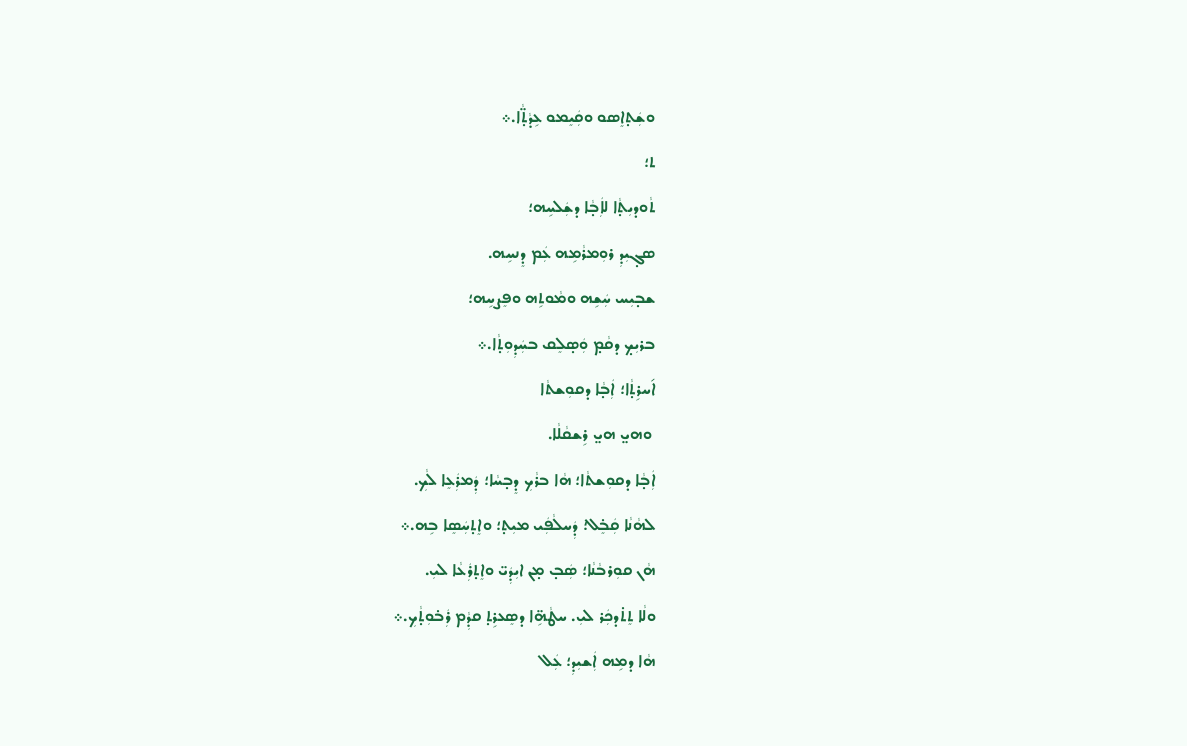ܘܫܲܬ̣ܐܸܣܘ ܘܩܲܝܸܡܘ ܥܹܕܵܬ̣̈ܵܐ.܀
ܬ؛
ܬܵܘܕܝܼܬ̣ܵܐ ܠܐܲܒ̣ܵܐ ܕܫܲܠܚܹܗ؛
ܣܓ̣ܝܼܕܼ ܪܘܼܡܪܵܡܹܗ ܥܲܡ ܕܸܢܚܹܗ.
ܫܒ̣ܝܼܚ ܚܲܫܹܗ ܘܡܵܘܬܹܗ ܘܦܸܨܚܹܗ؛
ܒܪܝܼܟ̣ ܕܩܵܡ̣ ܘܲܣ̣ܠܸܩ ܒܚܲܕܼܘܼܬ̣ܵܐ.܀
ܐ݇ܚܪܹܬ̣ܵܐ؛ ܐܲܒ̣ܵܐ ܕܩܘܼܫܬܵܐ
 ܘܗܝ̤ ܗܝ̤ ܪܹܫܩܵܠܵܐ.
ܐܲܒ̣ܵܐ ܕܩܘܼܫܬܵܐ؛ ܗܵܐ ܒܪܵܟܼ ܕܸܒ̣ܚܵܐ؛ ܕܲܡܪܲܥܸܐ ܠܵܟܼ.
ܠܗܵܢܵܐ ܩܲܒܸ̇ܠ؛ ܕܲܚܠܵܦܲܝ ܡܝܼܬ̣؛ ܘܐܸܬ̣ܚܲܣܸܐ ܒܹܗ.܀
ܗܵܢ ܩܘܼܪܒܵܢܵܐ؛ ܣܲܒ̣ ܡ̣ܢ ܐܝܼܕܲܝ̈ ܘܐܸܬ̣ܪܲܥܵܐ ܠܝܼ.
ܘܠܵܐ ܬܸܬ̇ܕܟܲܪ ܠܝܼ. ܚܛܵܗܹ̈ܐ ܕܣܸܥܪܹܬ̣ ܩܕܼܵܡ ܪܲܒ̇ܘܼܬ̣ܵܟܼ.܀
ܗܵܐ ܕܡܹܗ ܐܲܫܝܼܕܼ؛ ܥܲܠ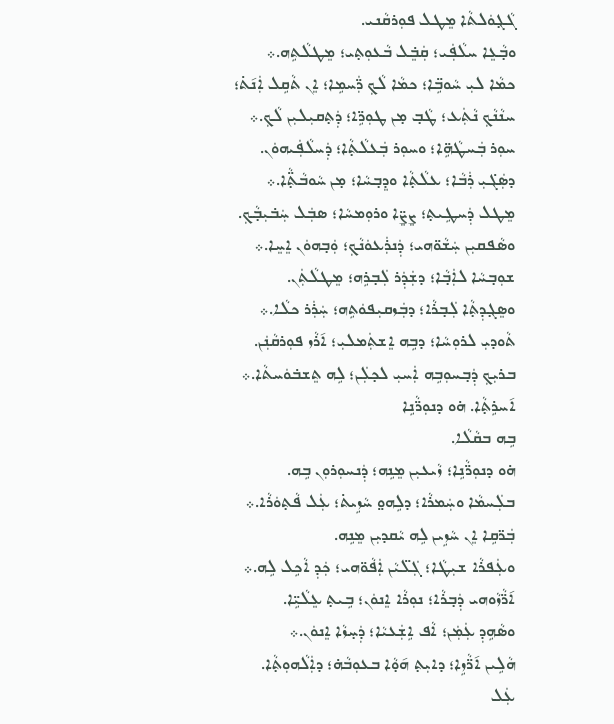ܓܵܓ̣ܘܿܠܬܵܐ ܡܸܛܠ ܦܘܼܪܩܵܢܝ.
ܘܒ̣ܵܥܸܐ ܚܠܵܦܲܝ؛ ܩܲܒܸ̇ܠ ܒܵܥܘܼܬ̣ܝ؛ ܡܸܛܠܵܬܹܗ.܀
ܟܡܵܐ ܠܝܼ ܚܵܘܒܹ̈ܐ؛ ܟܡܵܐ ܠܵܟܼ ܪ̈ܲܚܡܹܐ؛ ܐܸܢ ܬܵܩܹܠ ܐܲܢ݇ܬ̇؛
ܚܢܵܢܵܟܼ ܢܵܬܲܥ؛ ܛܵܒ̣ ܡ̣ܢ ܛܘܼܪܹ̈ܐ؛ ܕܲܬ̣ܩܝܼܠܝܼܢ ܠܵܟܼ.܀
ܚܘܼܪ ܒܲܚܛܵܗܹ̈ܐ؛ ܘܚܘܼܪ ܒܲܥܠܵܬ̣ܵܐ؛ ܕܲܚܠܵܦܲܝܗܘܿܢ.
ܕܣܲܓ̇ܝܼ ܪܲܒܵܐ؛ ܥܠܵܬ̣ܵܐ ܘܕܸܒ̣ܚܵܐ؛ ܡ̣ܢ ܚܵܘܒܵܬ̣̈ܵܐ.܀
ܡܸܛܠ ܕܲܚܛܹܝܬ̣؛ ܨܸܨܸ̈ܐ ܘܪܘܼܡܚܵܐ؛ ܣܒܲܠ ܚܲܒ̇ܝܼܒ̣ܵܟܼ.
ܘܣܵܦܩܝܼܢ ܚܲܫܵܘ̈ܗܝ؛ ܕܲܢܪܲܥܘܿܢܵܟܼ؛ ܘܲܒ̣ܗܘܿܢ ܐܸܚܸܐ.܀
ܫܘܼܒ̣ܚܵܐ ܠܐܲܒ̣ܵܐ؛ ܕܫܲܕܲܪ ܠܲܒ̣ܪܹܗ؛ ܡܸܛܠܵܬܲܢ.
ܘܣܸܓ̣ܕܼܬ̣ܵܐ ܠܲܒ̣ܪܵܐ؛ ܕܒܲܙܩܝܼܦܘܿܬܹܗ؛ ܚܲܪܲܪ ܟܠܵܐ.܀
ܬܵܘܕܝܼ ܠܪܘܼܚܵܐ؛ ܕܒܹܗ ܐܸܫܬܲܡܠܝܼ؛ ܐ݇ܪܵܙ ܦܘܼܪܩܵܢܲܢ.
ܒܪܝܼܟܼ ܕܲܒ̣ܚܘܼܒܹܗ ܐܲܚܝܼ ܠܟ̣ܠܲܢ؛ ܠܹܗ ܬܸܫܒ̇ܘܿܚܬܵܐ.܀
ܐ݇ܚܪܹܬ̣ܵܐ. ܗ̇ܘ ܕܢܘܼܪ̈ܵܢܹܐ
ܒܹܗ ܒܩܵܠܵܐ.
ܗ̇ܘ ܕܢܘܼܪ̈ܵܢܹܐ؛ ܙܵܝܥܝܼܢ ܡܸܢܹܗ؛ ܕܲܢܚܘܼܪܘܼܢ ܒܹܗ.
ܒܠܲܚܡܵܐ ܘܚܲܡܪܵܐ؛ ܕܠܹܗܘ̤ ܚܵܙܹܝܬ̇؛ ܥܲܠ ܦܵܬ̣ܘܿܪܵܐ.܀
ܒܲܪ̈ܩܹܐ ܐܸܢ ܚܵܙܹܝܢ ܠܹܗ ܝܵܩܕܝܼܢ ܡܸܢܹܗ.
ܘܥܲܦܪܵܐ ܫܝܼܛܵܐ؛ ܓܲܠ̈ܝܵܢ ܐܲܦܵܘ̈ܗܝ؛ ܟܲܕܼ ܐܵܟܹܠ ܠܹܗ.܀
ܐ݇ܪ̈ܵܙܵܘܗܝ ܕܲܒ̣ܪܵܐ؛ ܢܘܼܪܵܐ ܐܸܢܘܿܢ؛ ܒܹܝܬ̣ ܥܸܠܵܝܹ̈ܐ.
ܘܣܵܗܹܕܼ ܥܲܡܲܢ؛ ܐܵܦ ܐܹܫܲܥܝܵܐ؛ ܕܲܚ̣ܙܵܐ ܐܸܢܘܿܢ.܀
ܗܵܠܹܝܢ ܐ݇ܪ̈ܵܙܹܐ؛ ܕܐܝܼܬ̣ ܗ݇ܘ̣ܵܐ ܒܥܘܼܒܵܗ̇؛ ܕܐܲܠܵܗܘܼܬ̣ܵܐ.
ܥܲܠ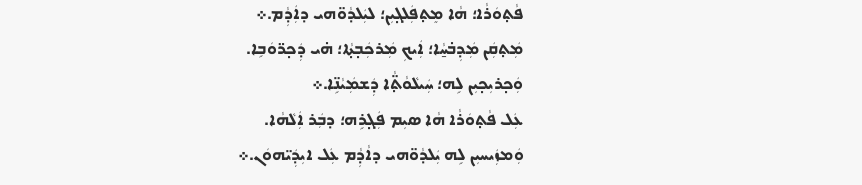ܦܵܬ̣ܘܿܪܵܐ؛ ܗܵܐ ܡܸܬ̣ܦܲܠܓ̣ܝܼܢ؛ ܠܝܲܠܕܵܘ̈ܗܝ ܕܐܲܕܼܵܡ.܀
ܡܲܬ̣ܩܲܢ ܡܲܕܼܒ̇ܚ̱ܵܐ؛ ܐܲܝܟܼ ܡܲܪܟܲܒ̣ܬ̣ܵܐ؛ ܗ̇ܝ ܕܲܟ̣ܪ̈ܘܿܒܹܐ.
ܘܲܟ̣ܪܝܼܟ̣ܝܼܢ ܠܹܗ؛ ܚܲܝܠܵܘܵܬ̣̈ܵܐ ܕܲܫܡܲܝܵܢܹ̈ܐ.܀
ܥܲܠ ܦܵܬ̣ܘܿܪܵܐ ܗܵܐ ܣܝܼܡ ܦܲܓ̣ܪܹܗ؛ ܕܒܲܪ ܐܲܠܵܗܵܐ.
ܘܲܡܙܲܝܚܝܼܢ ܠܹܗ ܝܲܠܕܵܘ̈ܗܝ ܕܐܵܕܼܵܡ ܥܲܠ ܐܝܼܕܲܝ̈ܗܘܿܢ.܀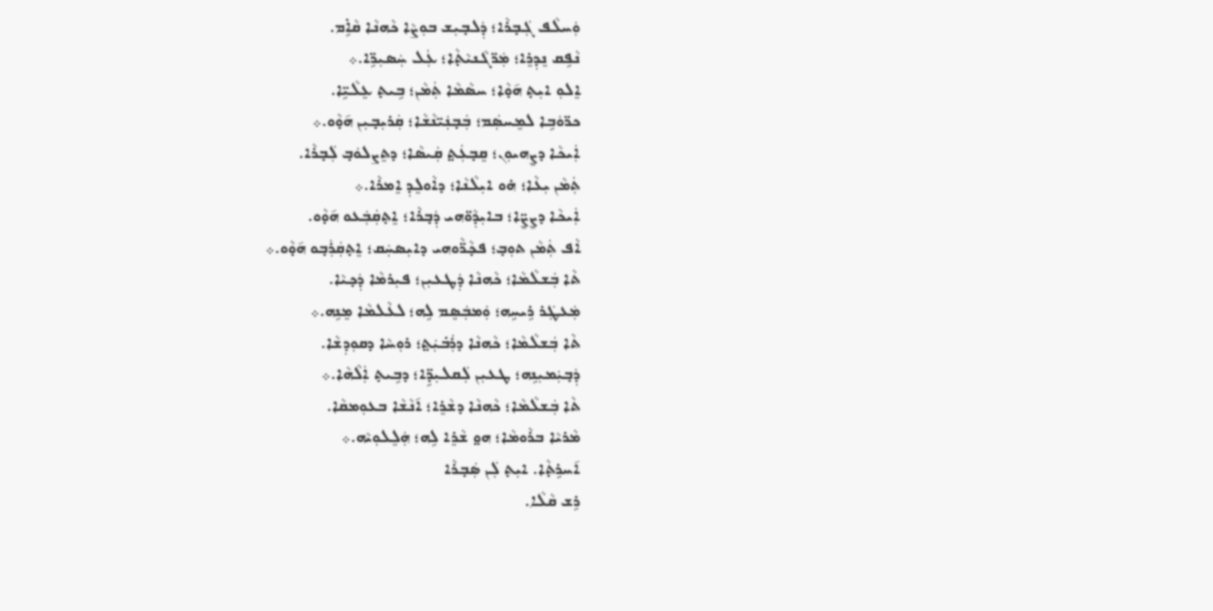ܘܲܚܠܵܦ ܓܲܒ̣ܪܵܐ؛ ܕܲܠܒ̣ܝܼܫ ܒܘܼܨܵܐ ܟܵܗܢܵܐ ܩܵܐܹ̇ܡ.
ܢܵܦܹܩ ܢܸܕܼܪܸܐ؛ ܡܲܪ̈ܓܵܢܝܵܬ̣ܵܐ؛ ܥܲܠ ܚܲܣܝܼܪܹ̈ܐ.܀
ܐܸܠܘܼ ܐܝܼܬ̣ ܗ݇ܘ̣ܵܐ؛ ܚܣܵܡܵܐ ܬܲܡܵܢ؛ ܒܹܝܬ̣ ܥܸܠܵܝܹ̈ܐ.
ܟܪ̈ܘܿܒܹܐ ܠܡܸܚܣܲܡ؛ ܒܲܒ̣ܢܲܝ̈ܢܵܫܵܐ؛ ܩܲܪܝܼܒ̣ܝܼܢ ܗ݇ܘ̣ܵܘ.܀
ܐܲܝܟܵܐ ܕܨܸܗܝܘܼܢ؛ ܩܸܒ̣ܥܲܬ̤ ܩܲܝܣܵܐ؛ ܕܬܸܨܠܘܿܒ̣ ܠܲܒ̣ܪܵܐ.
ܬܲܡܵܢ ܝܼܥܵܐ؛ ܗ̇ܘ ܐܝܼܠܵܢܵܐ؛ ܕܐܵܘܠܸܕܼ ܐܸܡܪܵܐ.܀
ܐܲܝܟܵܐ ܕܨܸܨܸ̈ܐ؛ ܒܐܝܼܕܼܵܘ̈ܗܝ ܕܲܒ̣ܪܵܐ؛ ܐܸܬ̣ܩܲܒܲܥܘ ܗ݇ܘ̣ܵܘ.
ܐܵܦ ܬܲܡܵܢ ܬܘܼܒ̣؛ ܦܟ̣ܵܪ̈ܵܘܗܝ ܕܐܝܼܣܚܲܩ؛ ܐܸܬ̣ܩܲܪܲܒ̣ܘ ܗ݇ܘ̣ܵܘ.܀
ܬܵܐ ܒܲܫܠܵܡܵܐ؛ ܟܵܗܢܵܐ ܕܲܛܥܝܼܢ؛ ܦܝܼܪܡܵܐ ܕܲܟ̣ܝܵܐ.
ܡܲܥܛܲܪ ܪܹܝܚܹܗ؛ ܘܲܡܒܲܣܸܡ ܠܹܗ؛ ܠܥܵܠܡܵܐ ܡܸܢܹܗ.܀
ܬܵܐ ܒܲܫܠܵܡܵܐ؛ ܟܵܗܢܵܐ ܕܪܲܒ̇ܝܲܬ̤؛ ܪܘܼܚܵܐ ܕܩܘܼܕܼܫܵܐ.
ܕܲܒ̣ܝܲܡܝܼܢܹܗ؛ ܛܥܝܼܢ ܠܲܩܠܝܼܕܹ̈ܐ؛ ܕܒܹܝܬ̣ ܐܲܠܵܗܵܐ.܀
ܬܵܐ ܒܲܫܠܵܡܵܐ؛ ܟܵܗܢܵܐ ܕܫܵܪܸܐ؛ ܐ݇ܢܵܫܵܐ ܒܥܘܼܡܩܵܐ.
ܡܵܪܝܵܐ ܒܪܵܘܡܵܐ؛ ܗܘ̤ ܫܵܪܸܐ ܠܹܗ؛ ܗܲܠܸܠܘܼܝܵܗ.܀
ܐ݇ܚܪܹܬ̣ܵܐ. ܐܝܼܬ̣ ܠܲܢ ܣܲܒ̣ܪܵܐ
ܪܹܫ ܩܵܠܵܐ.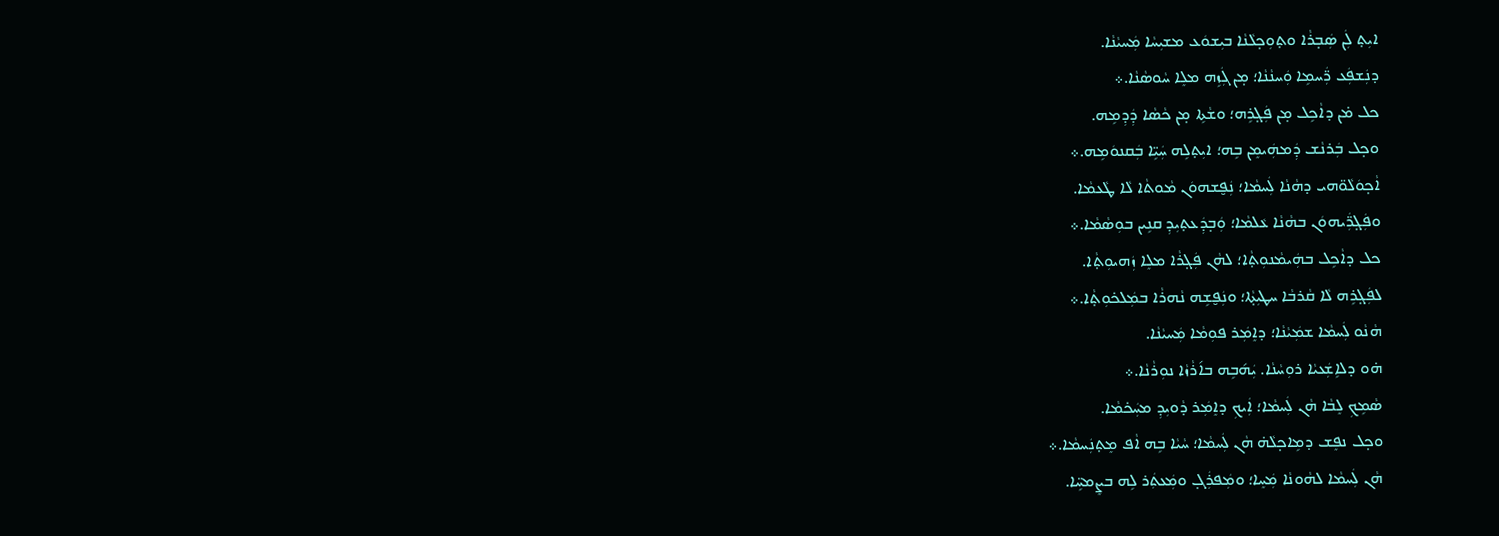ܐܝܼܬ̣ ܠܲܢ ܣܲܒ̣ܪܵܐ ܘܬ̣ܘܼܟ̣ܠܵܢܵܐ ܒܝܼܫܘܿܥ ܡܫܝܼܚܵܐ ܡܲܚܝܵܢܵܐ.
ܕܢܲܫܦܲܥ ܪ̈ܲܚܡܹܐ ܘܲܚܢܵܢܵܐ؛ ܡ̣ܢ ܓܲܙܹܗ ܡܠܸܐ ܚܵܘܣܵܢܵܐ.܀
ܟܠ ܡ̇ܢ ܕܐܵܟܹܠ ܡ̣ܢ ܦܲܓ̣ܪܹܗ؛ ܘܫܵܬܹܐ ܡ̣ܢ ܟܵܣܵܐ ܕܲܕܼܡܹܗ.
ܘܟ̣ܠ ܒܲܪܢܵܫ ܕܲܡܗܲܝܡܸܢ ܒܹܗ؛ ܐܝܼܬ̣ܠܹܗ ܚܲܝܹ̈ܐ ܒܲܩܢܘܿܡܹܗ.܀
ܐܵܟ̣ܘܿܠܵܘ̈ܗܝ ܕܗܵܢܵܐ ܠܲܚܡܵܐ؛ ܢܲܦ̮ܫܗܘܿܢ ܡܵܘܬܵܐ ܠܵܐ ܛܵܥܡܵܐ.
ܘܦܲܓ̣ܪ̈ܲܝܗܘܿܢ ܒܗܵܢܵܐ ܥܵܠܡܵܐ؛ ܘܲܒ̣ܕܲܥܬ̣ܝܼܕܼ ܩܢܹܝܢ ܒܘܼܣܵܡܵܐ.܀
ܟܠ ܕܐܵܟܹܠ ܒܗܲܝܡܵܢܘܼܬ̣ܵܐ؛ ܠܗܵܢ ܦܲܓ̣ܪܵܐ ܡܠܸܐ ܙܲܗܝܘܼܬ̣ܵܐ.
ܠܦܲܓ̣ܪܹܗ ܠܵܐ ܩܵܪܒܵܐ ܚܛܝܼܬ̣ܵܐ؛ ܘܢܲܦ̮ܫܹܗ ܢܵܗܪܵܐ ܒܡܲܠܟ̇ܘܼܬ̣ܵܐ.܀
ܗܵܢܵܘ ܠܲܚܡܵܐ ܫܡܲܝܵܢܵܐ؛ ܕܐܸܡܲܪ ܦܘܼܡܵܐ ܡܲܚܝܵܢܵܐ.
ܗ̇ܘ ܕܠܐܹܫܲܥܝܵܐ ܪܘܼܚܵܢܵܐ. ܝܲܗ݇ܒܹܗ ܒܐ݇ܪܵܙܵܐ ܢܘܼܪܵܢܵܐ.܀
ܣܵܡܹܟܼ ܠܸܒܵܐ ܗܵܢ ܠܲܚܡܵܐ؛ ܐܲܝܟܼ ܕܐܸܡܲܪ ܕܵܘܝܼܕܼ ܡܚܲܟ̇ܡܵܐ.
ܘܟ̣ܠ ܢܦܸܫ ܕܡܹܐܟ̣ܠܵܗ̇ ܗܵܢ ܠܲܚܡܵܐ؛ ܚܵܝܵܐ ܒܹܗ ܐܵܦ ܡܸܬ̣ܢܲܚܡܵܐ.܀
ܗܵܢ ܠܲܚܡܵܐ ܠܗܵܘܢܵܐ ܡܲܚܸܐ؛ ܘܡܲܦܪܲܓ̣ ܘܡܲܥܬܲܪ ܠܹܗ ܒܨܸܡܚܹ̈ܐ.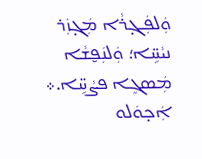ܘܲܠܦܲܓ̣ܪܵܐ ܡܲܓ̣ܙܲܪ ܢܝܵܚܹ̈ܐ؛ ܘܲܠܢܲܦ̮ܫܵܐ ܡܲܣܓܸܐ ܦܨܵܚܹ̈ܐ.܀
ܐܲܟ̣ܘܿܠܘ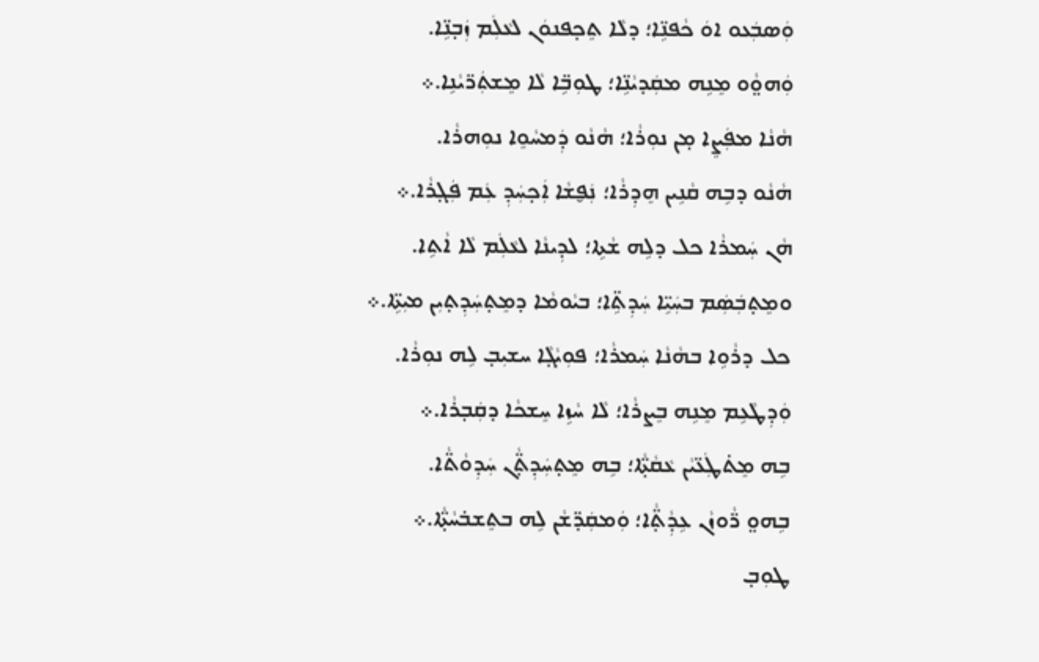ܘܲܣܒܲܥܘ ܐܘܿ ܟܵܦܢܹ̈ܐ؛ ܕܠܵܐ ܬܸܟ̣ܦܢܘܿܢ ܠܥܵܠܲܡ ܙܲܒ̣ܢܹ̈ܐ.
ܘܲܗܘ̤ܵܘ ܡܸܢܹܗ ܡܩܲܕܝܵܢܹ̈ܐ؛ ܛܘܼܒܹ̈ܐ ܠܵܐ ܡܸܫܬܲܪ̈ܝܵܢܹܐ.܀
ܗܵܢܵܐ ܡܦܲܨܸܐ ܡ̣ܢ ܢܘܼܪܵܐ؛ ܗܵܢܵܘ ܕܲܡܚܵܘܸܐ ܢܘܼܗܪܵܐ.
ܗܵܢܵܘ ܕܒܹܗ ܩܵܢܹܝܢ ܗܸܕܼܪܵܐ؛ ܢܲܦ̮ܫܵܐ ܐܲܟ̣ܚܲܕܼ ܥܲܡ ܦܲܓ̣ܪܵܐ.܀
ܗܵܢ ܚܲܡܪܵܐ ܟܠ ܕܠܹܗ ܫܵܬܹܐ؛ ܠܕܼܝܢܵܐ ܠܥܵܠܲܡ ܠܵܐ ܐܵܬܹܐ.
ܘܡܸܬ̣ܒܲܣܲܡ ܒܚܲܝܹ̈ܐ ܚܲܕܼܬܹ̈ܐ؛ ܒܝܵܘܡܵܐ ܕܡܸܬ̣ܚܲܕܼܬ̣ܝܼܢ ܡܝܼܬܹ̈ܐ.܀
ܟܠ ܕܪܵܘܹܐ ܒܗܵܢܵܐ ܚܲܡܪܵܐ؛ ܦܘܼܝܵܓ̣ܵܐ ܚܫܝܼܒ̣ ܠܹܗ ܢܘܼܪܵܐ.
ܘܲܕܼܛܵܥܹܡ ܡܸܢܹܗ ܒܸܨܪܵܐ؛ ܠܵܐ ܚܵܙܹܐ ܚܸܫܟܵܐ ܕܩܲܒ̣ܪܵܐ.܀
ܒܹܗ ܡܸܬ̇ܛܲܥ̈ܝܵܢ ܥܵܩܵܬ̣̈ܵܐ؛ ܒܹܗ ܡܸܬ̣ܚܲܕܼܬ̣̈ܵܢ ܚܲܕܼܘܵܬ̈ܵܐ.
ܒܹܗܘ̤ ܪ̈ܵܘܙܵܢ ܥܹܕܼܵܬ̣̈ܵܐ؛ ܘܲܡܩܲܕ̈ܫܵܢ ܠܹܗ ܒܬܸܫܒ̇ܚܵܬ̣̈ܵܐ.܀
ܛܘܼܒ̣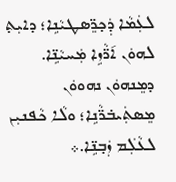ܠܥܲܡܵܐ ܕܲܟ̣ܪܸ̈ܣܛܝܵܢܹܐ؛ ܕܐܝܼܬ̣ ܠܗܘܿܢ ܐ݇ܪ̈ܵܙܹܐ ܡܲܚܝܵܢܹ̈ܐ.
ܕܡܸܢܗܘܿܢ ܢܗܘܘܿܢ ܡܸܣܬܲܝܒ̇ܪ̈ܵܢܹܐ؛ ܘܠܵܐ ܟܵܦܢܝܼܢ ܠܥܵܠܲܡ ܙܲܒ̣ܢܹ̈ܐ.܀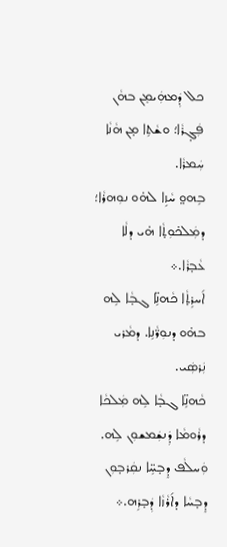ܟܠ ܕܲܡܗܲܝܡܸܢ ܒܗܵܢ ܦܲܓ̣ܪܵܐ؛ ܘܫܵܬܹܐ ܡ̣ܢ ܗܵܢܵܐ ܚܲܡܪܵܐ.
ܒܹܗܘ̤ ܚܵܙܹܐ ܠܗ̇ܘ ܢܘܼܗܪܵܐ؛ ܕܡܲܠܟ̇ܘܼܬ̣ܵܐ ܗ̇ܝ ܕܠܵܐ ܥܵܒ̣ܪܵܐ.܀
ܐ݇ܚܪܹܬ̣ܵܐ ܟܵܗܢܹ̈ܐ ܓܒ̣ܵܐ ܠܹܗ
ܒܗ̇ܘ ܕܢܘܼܪ̈ܵܢܹܐ. ܕܡܵܪܝ ܢܲܪܣܲܝ.
ܟܵܗܢܹ̈ܐ ܓܒ̣ܵܐ ܠܹܗ ܡܲܠܟܵܐ ܕܪܵܘܡܵܐ ܕܲܢܫܲܡܫܘܼܢ ܠܹܗ.
ܘܲܚܠܵܦ ܕܸܒ̣ܚܹ̈ܐ ܢܩܲܪܒ̣ܘܼܢ ܕܸܒ̣ܚܵܐ ܕܐ݇ܪܵܙܵܐ ܕܲܒ̣ܪܹܗ.܀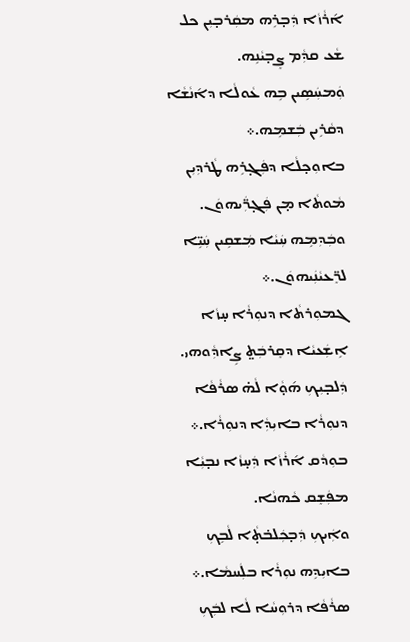ܐ݇ܪܵܙܵܐ ܕܲܒ̣ܪܹܗ ܡܩܲܪܒ̣ܝܼܢ ܟܠ ܫܵܥ ܩܕܼܵܡ ܨܸܒ̣ܝܵܢܹܗ.
ܘܲܡܚܲܣܹܝܢ ܒܹܗ ܥܵܘܠܵܐ ܕܐ݇ܢܵܫܵܐ ܕܩܵܪܹܝܢ ܒܲܫܡܹܗ.܀
ܒܐܘܼܟ̣ܠܵܐ ܕܦܲܓ̣ܪܹܗ ܛܵܪܕܼܝܼܢ ܡܵܘܬܵܐ ܡ̣ܢ ܦܲܓ̣ܪ̈ܲܝܗܘܿܢ.
ܘܒܲܕܼܡܹܗ ܚܲܝܵܐ ܡܲܫܩܹܝܢ ܚܲܝܹ̈ܐ ܠܪܸ̈ܥܝܵܢܲܝܗܘܿܢ.܀
ܓܡܘܼܪܬܵܐ ܕܢܘܼܪܵܐ ܚ̣ܙܵܐ ܐܹܫܲܥܝܵܐ ܕܩܸܪܒܲܬ̤ ܨܹܐܕܼܵܘܗܝ.
ܕܲܠܒ̣ܝܼܟܼ ܗ݇ܘ̣ܵܐ ܠܵܗ̇ ܣܪܵܦܵܐ ܕܢܘܼܪܵܐ ܒܐܝܼܕܼܵܐ ܕܢܘܼܪܵܐ.܀
ܒܘܼܕܵܩ ܐ݇ܪܵܙܵܐ ܕܲܚ̣ܙܵܐ ܢܒ̣ܝܼܵܐ ܡܦܲܫܸܩ ܟܵܗܢܵܐ.
ܘܐܲܝܟܼ ܕܲܒ̣ܟܲܠܒ̇ܬ̣ܵܐ ܠܵܒܹܟܼ ܒܐܝܼܕܹܗ ܢܘܼܪܵܐ ܒܠܲܚܡܵܐ.܀
ܣܪܵܦܵܐ ܕܪܘܼܚܵܐ ܠܵܐ ܠܒܲܟܼ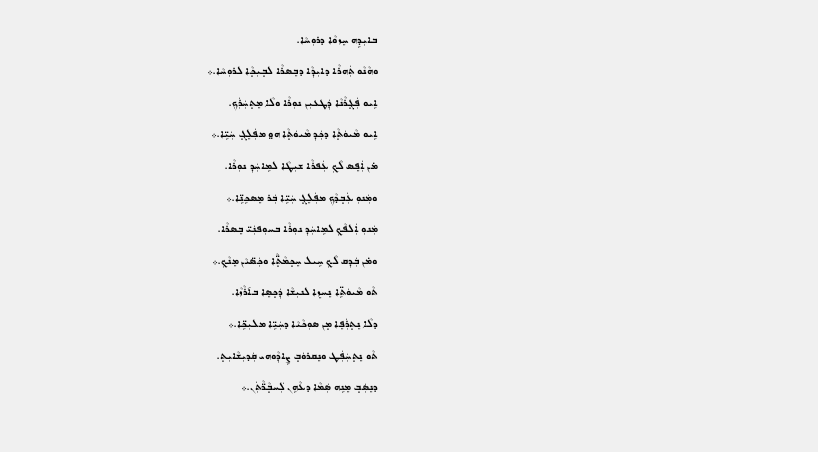ܒܐܝܼܕܹܗ ܚܸܙܘܵܐ ܕܪܘܼܚܵܐ.
ܘܗܵܢܵܘ ܬܲܗܪܵܐ ܕܐܝܼܕܼܵܐ ܕܒܸܣܪܵܐ ܠܒ̣ܝܼܟ̣ܵܐ ܠܪܘܼܚܵܐ.܀
ܐܹܝܘ ܦܲܓ̣ܪܵܢܵܐ ܕܲܛܥܝܼܢ ܢܘܼܪܵܐ ܘܠܵܐ ܡܸܬ̣ܚܲܪܲܟܼ.
ܐܹܝܘ ܡܵܝܘܿܬ̣ܵܐ ܕܟܲܕܼ ܡܵܝܘܿܬ̣ܵܐ ܗܘ̤ ܡܦܲܠܸܓ̣ ܚܲܝܹ̈ܐ.܀
ܡ̇ܢ ܐܲܦܸܣ ܠܵܟܼ ܥܲܦܪܵܐ ܫܝܼܛܵܐ ܠܡܹܐܚܲܕܼ ܢܘܼܪܵܐ.
ܘܡܲܢܘܼ ܥܲܒ̣ܕܵܟܼ ܡܦܲܠܸܓ̣ ܚܲܝܹ̈ܐ ܒܲܪ ܡܸܣܟܹܢܹ̈ܐ.܀
ܡܲܢܘܼ ܐܲܠܦܵܟܼ ܠܡܹܐܚܲܕܼ ܢܘܼܪܵܐ ܒܚܘܼܦܢܲܝ̈ ܒܸܣܪܵܐ.
ܘܡ̇ܢ ܒܲܕܼܩ ܠܵܟܼ ܚܹܝܠ ܚܸܟ̣ܡܵܬ̣̈ܵܐ ܘܟܲܣ̈ܝܵܢ ܡܸܢܵܟܼ.܀
ܬܵܘ ܡܵܝܘܿܬܹ̈ܐ ܢܸܚܙܸܐ ܠܢܝܼܫܵܐ ܕܲܟ̣ܣܸܐ ܒܐ݇ܪܵܙܵܐ.
ܕܠܵܐ ܢܸܬ̣ܪܲܦܸܐ ܡ̣ܢ ܣܘܼܟܵܝܵܐ ܕܚܲܝܹ̈ܐ ܡܠܝܼܟܹ̈ܐ.܀
ܬܵܘ ܢܸܬ̣ܚܲܦܲܛ ܘܢܸܩܪܘܿܒ̣ ܨܹܐܕܼܵܘܗܝ ܩܲܕܝܼܫܵܐܝܼܬ̣.
ܕܢܸܣܲܒ̣ ܡܸܢܹܗ ܣܲܡܵܐ ܕܥܵܗܹܢ ܠܲܚܒ̣ܵܪ̈ܵܬܲܢ.܀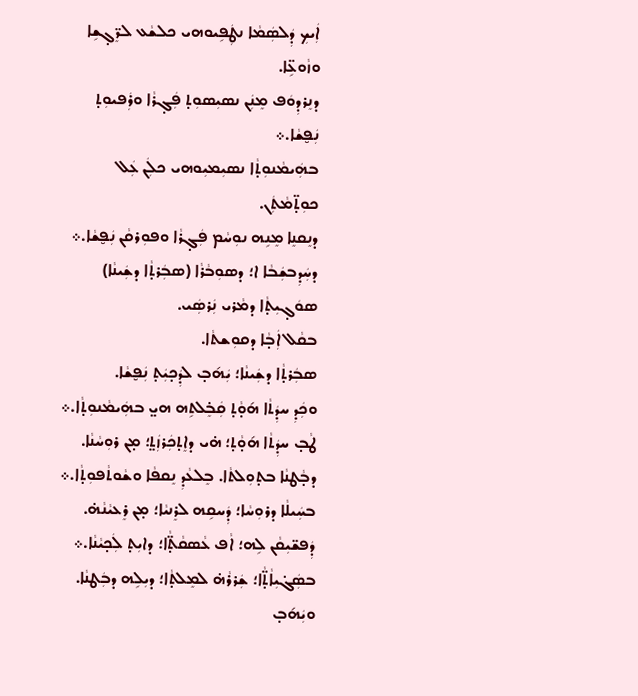ܐܲܝܟܼ ܕܲܠܣܲܡܵܐ ܢܛܲܦܹܝܘܗܝ ܟܠܫܵܥ ܠܪܸ̈ܓ̣ܫܹܐ ܘܙܵܘܥܹ̈ܐ.
ܕܢܸܪܕܼܘܿܦ ܡܸܢܲܢ ܢܣܝܼܣܘܼܬ̣ ܦܲܓ̣ܪܵܐ ܘܪܲܦܝܘܼܬ̣ ܢܲܦ̮ܫܵܐ.܀
ܒܗܲܝܡܵܢܘܼܬ̣ܵܐ ܢܣܝܼܡܝܼܘܗܝ ܟܠܲܢ ܥܲܠ ܟܘܼܬ̣̈ܡܵܬܲܢ.
ܕܢܸܩܢܸܐ ܡܸܢܹܗ ܢܘܼܚܵܡ ܦܲܓ̣ܪܵܐ ܘܦܘܼܪܩܵܢ ܢܲܦ̮ܫܵܐ.܀
ܕܚܲܕܼܒܫܲܒܵܐ ܐ؛ ܕܣܘܼܒܵܪܵܐ (ܣܒܲܪܬ̣ܵܐ ܕܫܲܝܢܵܐ)
ܣܘܿܓ̣ܝܼܬ̣ܵܐ ܕܡܵܪܝ ܢܲܪܣܲܝ.
ܒܩܵܠ ܐܲܒ̣ܵܐ ܕܩܘܼܫܬܵܐ.
ܣܒܲܪܬ̣ܵܐ ܕܫܲܝܢܵܐ؛ ܝܲܗ݇ܒ̣ ܠܕܲܟ̣ܝܲܬ̣ ܢܲܦ̮ܫܵܐ.
ܘܟܲܕܼ ܚܕܲܬܵܐ ܗ݇ܘ̣ܵܬ̣ ܩܲܒܸ̇ܠܬܹܗ ܗܝ̤ ܒܗܲܝܡܵܢܘܼܬ̣ܵܐ.܀
ܛܵܒ̣ ܚܕܲܬܵܐ ܗ݇ܘ̣ܵܬ̣؛ ܗ̇ܝ ܕܐܸܬ̣ܟܲܪܙܲܬ̤؛ ܡ̣ܢ ܪܘܼܚܵܢܵܐ.
ܕܒ̣ܵܛܢܵܐ ܒܬ̣ܘܼܠܬܵܐ. ܒܸܠܥܵܕܼ ܢܸܩܦܵܐ ܘܫܵܘܬܵܦܘܼܬ̣ܵܐ.܀
ܒܚܲܝܠܵܐ ܕܪܘܼܚܵܐ؛ ܕܲܚܩܹܗ ܠܪܸܢܝܵܐ؛ ܡ̣ܢ ܪܸܥܝܵܢܵܗ̇.
ܕܲܦܫ̈ܝܼܩܵܢ ܠܹܗ؛ ܐܵܦ ܥܵܣܩܵܬ̣̈ܵܐ؛ ܕܐܝܼܬ̣ ܠܲܟ̣ܝܵܢܵܐ.܀
ܒܣܲܓ̇ܝܼܐܵܬ̣̈ܵܐ؛ ܫܲܪܪܵܗ̇ ܠܡܸܠܬ̣ܵܐ؛ ܕܝܼܠܹܗ ܕܒܲܛܢܵܐ.
ܘܝܲܗ݇ܒ̣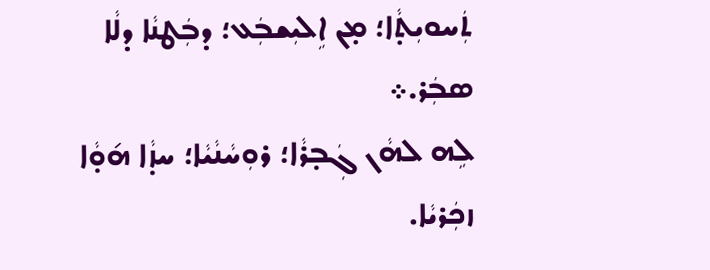ܬܲܚܘܝܼܬ̣ܵܐ؛ ܡ̣ܢ ܐܹܠܝܼܫܒܲܥ؛ ܕܒܲܛܢܵܐ ܕܠܵܐ ܣܒܲܪ.܀
ܠܹܗ ܠܗܵܢ ܓܲܒ̣ܪܵܐ؛ ܪܘܼܚܵܢܵܝܵܐ؛ ܚܙ̣ܵܐ ܗ݇ܘ̣ܵܐ ܙܟܲܪܝܵܐ.